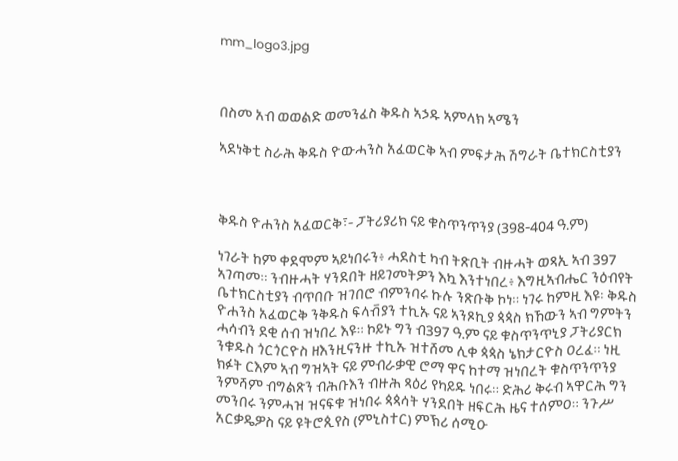mm_logo3.jpg



በስመ አብ ወወልድ ወመንፈስ ቅዱስ ኣኃዱ ኣምላክ ኣሜን

ኣደነቅቲ ስራሕ ቅዱስ ዮውሓንስ አፈወርቅ ኣብ ምፍታሕ ሽግራት ቤተክርስቲያን



ቅዱስ ዮሐንስ አፈወርቅ፣- ፓትሪያሪክ ናይ ቁስጥንጥንያ (398-404 ዓ.ም)

ነገራት ከም ቀደሞም ኣይነበሩን፥ ሓደስቲ ካብ ትጽቢት ብዙሓት ወጻኢ ኣብ 397 ኣገጣመ። ንብዙሓት ሃንደበት ዘይገመትዎን እኳ እንተነበረ፥ እግዚኣብሔር ንዕብየት ቤተክርስቲያን ብጥበቡ ዝገበሮ ብምንባሩ ኩሉ ንጽቡቅ ኮነ። ነገሩ ከምዚ እዩ፡ ቅዱስ ዮሐንስ አፈወርቅ ንቅዱስ ፍላቭያን ተኪኡ ናይ ኣንጾኪያ ጳጳስ ክኸውን ኣብ ግምትን ሓሳብን ደቂ ሰብ ዝነበረ እዩ። ኮይኑ ግን ብ397 ዓ.ም ናይ ቁስጥንጥኒያ ፓትሪያርክ ንቁዱስ ጎርጎርዮስ ዘእንዚናንዙ ተኪኡ ዝተሸመ ሊቀ ጳጳስ ኔክታርዮስ ዐረፈ። ነዚ ክፉት ርእም ኣብ ግዝኣት ናይ ምብራቃዊ ሮማ ዋና ከተማ ዝነበረት ቁስጥንጥንያ ንምሻም ብግልጽን ብሕቡእን ብዙሕ ጻዕሪ የካይዱ ነበሩ። ድሕሪ ቅሩብ ኣዋርሕ ግን መንበሩ ንምሓዝ ዝናፍቁ ዝነበሩ ጳጳሳት ሃንደበት ዘፍርሕ ዜና ተሰምዐ። ንጉሥ አርቃዴዎስ ናይ ዩትሮጲየስ (ምኒስተር) ምኽሪ ሰሚዑ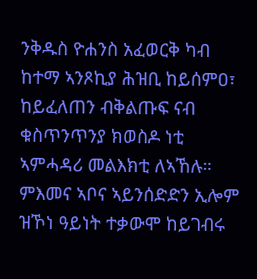ንቅዱስ ዮሐንስ አፈወርቅ ካብ ከተማ ኣንጾኪያ ሕዝቢ ከይሰምዐ፣ ከይፈለጠን ብቅልጡፍ ናብ ቁስጥንጥንያ ክወስዶ ነቲ ኣምሓዳሪ መልእክቲ ለኣኸሉ። ምእመና ኣቦና ኣይንሰድድን ኢሎም ዝኾነ ዓይነት ተቃውሞ ከይገብሩ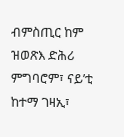ብምስጢር ከም ዝወጽእ ድሕሪ ምግባሮም፣ ናይ’ቲ ከተማ ገዛኢ፣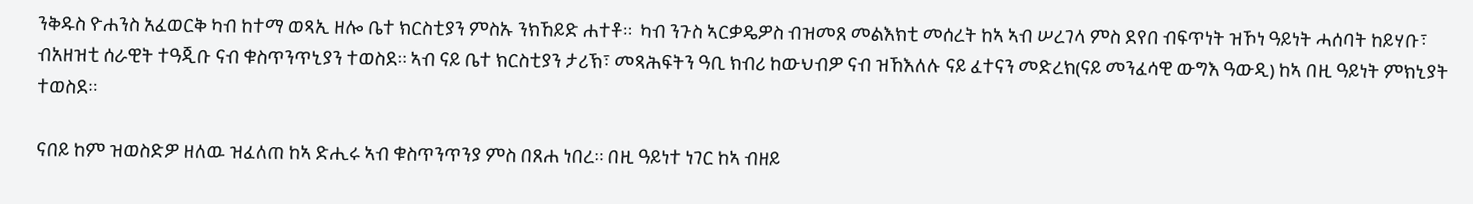ንቅዱስ ዮሐንስ አፈወርቅ ካብ ከተማ ወጻኢ ዘሎ ቤተ ክርስቲያን ምስኡ ንክኸይድ ሐተቶ።  ካብ ንጉስ ኣርቃዴዎስ ብዝመጸ መልእክቲ መሰረት ከኣ ኣብ ሠረገላ ምስ ደየበ ብፍጥነት ዝኾነ ዓይነት ሓሰባት ከይሃቡ፣ ብአዘዝቲ ሰራዊት ተዓጂቡ ናብ ቁስጥንጥኒያን ተወስደ። ኣብ ናይ ቤተ ክርስቲያን ታሪኽ፣ መጻሕፍትን ዓቢ ክብሪ ከውህብዎ ናብ ዝኸእለሉ ናይ ፈተናን መድረክ(ናይ መንፈሳዊ ውግእ ዓውዲ) ከኣ በዚ ዓይነት ምክኒያት ተወስደ።

ናበይ ከም ዝወስድዎ ዘለዉ ዝፈለጠ ከኣ ድሒሩ ኣብ ቁስጥንጥንያ ምስ በጸሐ ነበረ። በዚ ዓይነተ ነገር ከኣ ብዘይ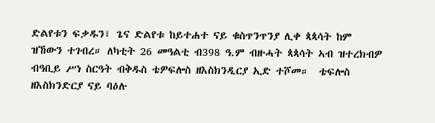ድልየቱን ፍቃዱን፣ ጌና ድልየቱ ከይተሐተ ናይ ቁስጥንጥንያ ሊቀ ጳጳሳት ከም ዝኸውን ተገብረ። ለካቲት 26 መዓልቲ ብ398 ዓ.ም ብዙሓት ጳጳሳት ኣብ ዝተረክብዎ ብዓቢይ ሥነ ስርዓት ብቅዱስ ቴዎፍሎስ ዘእስክንዲርያ ኢድ ተሾመ።  ቴፍሎስ ዘእስክንድርያ ናይ ባዕሉ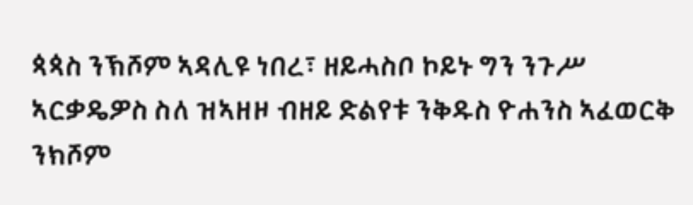ጳጳስ ንኽሾም ኣዳሊዩ ነበረ፣ ዘይሓስቦ ኮይኑ ግን ንጉሥ ኣርቃዴዎስ ስለ ዝኣዘዞ ብዘይ ድልየቱ ንቅዱስ ዮሐንስ ኣፈወርቅ ንክሾም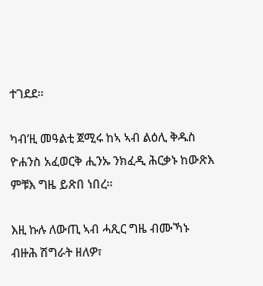ተገደደ።

ካብ’ዚ መዓልቲ ጀሚሩ ከኣ ኣብ ልዕሊ ቅዱስ ዮሐንስ አፈወርቅ ሒንኡ ንክፈዲ ሕርቃኑ ከውጽእ ምቹእ ግዜ ይጽበ ነበረ።

እዚ ኩሉ ለውጢ ኣብ ሓጺር ግዜ ብሙኻኑ ብዙሕ ሽግራት ዘለዎ፣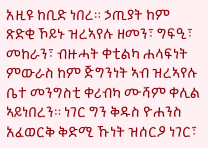አዚዩ ከቢድ ነበረ። ኃጢያት ከም ጽድቂ ኾይኑ ዝረኣየሉ ዘመን፣ ግፍዒ፣ መከራን፣ ብዙሓት ቀቲልካ ሐላፍነት ምውራስ ከም ጅግንነት ኣብ ዝረኣየሉ ቤተ መንግስቲ ቀሪብካ ሙሻም ቀሊል ኣይነበረን። ነገር ግን ቅዱስ ዮሐንስ አፈወርቅ ቅድሚ ኹነት ዝሰርዖ ነገር፣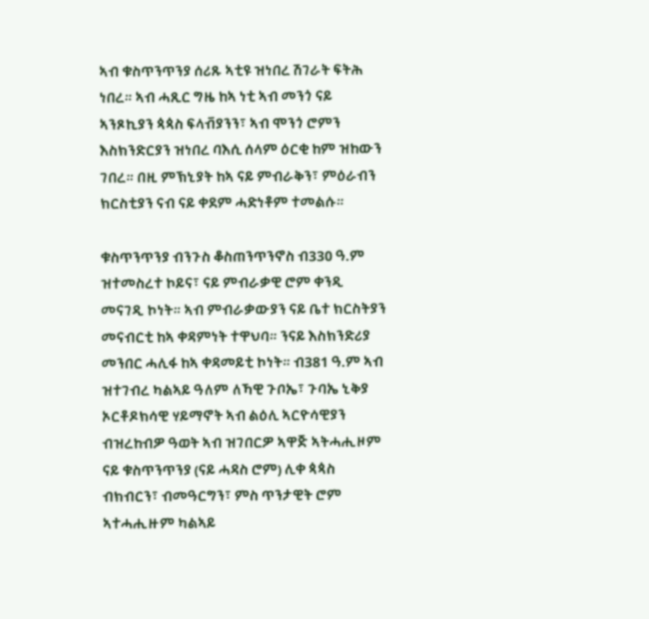ኣብ ቁስጥንጥንያ ሰሪጹ ኣቲዩ ዝነበረ ሽገራት ፍትሕ ነበረ። ኣብ ሓጺር ግዜ ከኣ ነቲ ኣብ መንጎ ናይ ኣንጾኪያን ጳጳስ ፍላቭያንን፣ ኣብ ሞንጎ ሮምን እስክንድርያን ዝነበረ ባእሲ ሰላም ዕርቂ ከም ዝከውን ገበረ። በዚ ምኽኒያት ከኣ ናይ ምብራቅን፣ ምዕራብን ክርስቲያን ናብ ናይ ቀደም ሓድነቶም ተመልሱ።

ቁስጥንጥንያ ብንጉስ ቆስጠንጥንኖስ ብ330 ዓ.ም ዝተመስረተ ኮይና፣ ናይ ምብራቃዊ ሮም ቀንዲ መናገዲ ኮነት። ኣብ ምብራቃውያን ናይ ቤተ ክርስትያን መናብርቲ ከኣ ቀዳምነት ተዋህባ። ንናይ እስክንድሪያ መንበር ሓሊፋ ከኣ ቀዳመይቲ ኮነት። ብ381 ዓ.ም ኣብ ዝተገብረ ካልኣይ ዓለም ለኻዊ ጉቦኤ፣ ጉባኤ ኒቅያ ኦርቶዶክሳዊ ሃይማኖት ኣብ ልዕሊ ኣርዮሳዊያን ብዝረከብዎ ዓወት ኣብ ዝገበርዎ ኣዋጅ ኣትሓሒዞም ናይ ቁስጥንጥንያ (ናይ ሓዳስ ሮም) ሊቀ ጳጳስ ብክብርን፣ ብመዓርግን፣ ምስ ጥንታዊት ሮም ኣተሓሒዙም ካልኣይ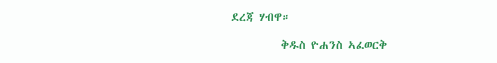ደረጃ ሃብዋ።

          ቅዱስ ዮሐንስ ኣፈወርቅ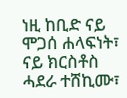ነዚ ከቢድ ናይ ሞጋሰ ሐላፍነት፣ ናይ ክርስቶስ ሓደራ ተሸኪሙ፣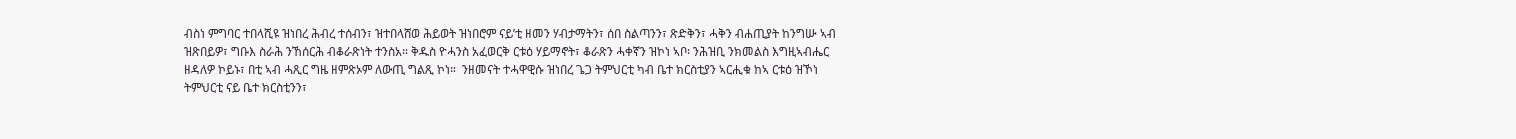ብስነ ምግባር ተበላሺዩ ዝነበረ ሕብረ ተሰብን፣ ዝተበላሸወ ሕይወት ዝነበሮም ናይ’ቲ ዘመን ሃብታማትን፣ ሰበ ስልጣንን፣ ጽድቅን፣ ሓቅን ብሐጢያት ከንግሡ ኣብ ዝጽበይዎ፣ ግቡእ ስራሕ ንኸሰርሕ ብቆራጽነት ተንስአ። ቅዱስ ዮሓንስ አፈወርቅ ርቱዕ ሃይማኖት፣ ቆራጽን ሓቀኛን ዝኮነ ኣቦ፡ ንሕዝቢ ንክመልስ እግዚኣብሔር ዘዳለዎ ኮይኑ፣ በቲ ኣብ ሓጺር ግዜ ዘምጽኦም ለውጢ ግልጺ ኮነ።  ንዘመናት ተሓዋዊሱ ዝነበረ ጌጋ ትምህርቲ ካብ ቤተ ክርስቲያን ኣርሒቁ ከኣ ርቱዕ ዝኾነ ትምህርቲ ናይ ቤተ ክርስቲንን፣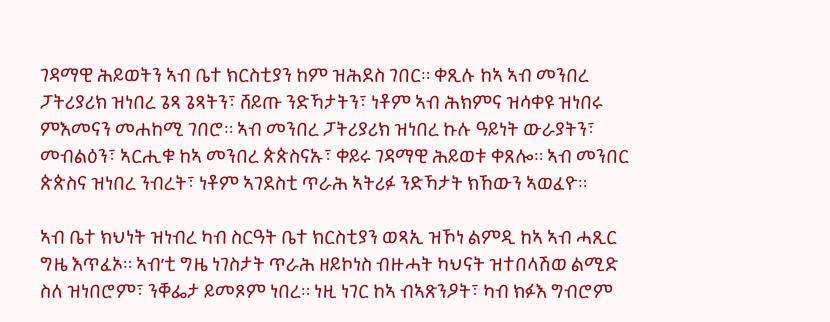ገዳማዊ ሕይወትን ኣብ ቤተ ክርስቲያን ከም ዝሕደስ ገበር። ቀጺሉ ከኣ ኣብ መንበረ ፓትሪያሪክ ዝነበረ ጌጻ ጌጻትን፣ ሸይጡ ንድኻታትን፣ ነቶም ኣብ ሕክምና ዝሳቀዩ ዝነበሩ ምእመናን መሐከሚ ገበሮ። ኣብ መንበረ ፓትሪያሪክ ዝነበረ ኩሉ ዓይነት ውራያትን፣ መብልዕን፣ ኣርሒቁ ከኣ መንበረ ጵጵስናኡ፣ ቀይሩ ገዳማዊ ሕይወቱ ቀጸሎ። ኣብ መንበር ጵጵስና ዝነበረ ንብረት፣ ነቶም ኣገደስቲ ጥራሕ ኣትሪፉ ንድኻታት ክኸውን ኣወፈዮ።

ኣብ ቤተ ክህነት ዝነብረ ካብ ስርዓት ቤተ ክርስቲያን ወጻኢ ዝኾነ ልምዲ ከኣ ኣብ ሓጺር ግዜ እጥፈኦ። ኣብ’ቲ ግዜ ነገስታት ጥራሕ ዘይኮነስ ብዙሓት ካህናት ዝተበላሽወ ልሚድ ስለ ዝነበሮም፣ ንቐፌታ ይመጾም ነበረ። ነዚ ነገር ከኣ ብኣጽንዖት፣ ካብ ክፉእ ግብሮም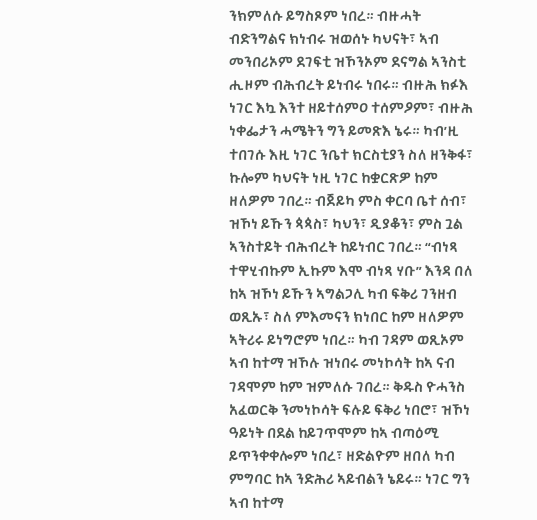ንክምለሱ ይግስጾም ነበረ። ብዙሓት ብድንግልና ክነብሩ ዝወሰኑ ካህናት፣ ኣብ መንበሪኦም ደገፍቲ ዝኾንኦም ደናግል ኣንስቲ ሒዞም ብሕብረት ይነብሩ ነበሩ። ብዙሕ ክፉእ ነገር እኳ እንተ ዘይተሰምዐ ተሰምዖም፣ ብዙሕ ነቀፌታን ሓሜትን ግን ይመጽእ ኔሩ። ካብ’ዚ ተበገሱ እዚ ነገር ንቤተ ክርስቲያን ስለ ዘንቅፋ፣ ኩሎም ካህናት ነዚ ነገር ከቋርጽዎ ከም ዘለዎም ገበረ። ብጀይካ ምስ ቀርባ ቤተ ሰብ፣ ዝኾነ ይኹን ጳጳስ፣ ካህን፣ ዲያቆን፣ ምስ ጓል ኣንስተይት ብሕብረት ከይነብር ገበረ። “ብነጻ ተዋሂብኩም ኢኩም እሞ ብነጻ ሃቡ” እንዳ በለ ከኣ ዝኾነ ይኹን ኣግልጋሊ ካብ ፍቅሪ ገንዘብ ወጺኡ፣ ስለ ምእመናን ክነበር ከም ዘለዎም ኣትሪሩ ይነግሮም ነበረ። ካብ ገዳም ወጺኦም ኣብ ከተማ ዝኾሉ ዝነበሩ መነኮሳት ከኣ ናብ ገዳሞም ከም ዝምለሱ ገበረ። ቅዱስ ዮሓንስ አፈወርቅ ንመነኮሳት ፍሉይ ፍቅሪ ነበሮ፣ ዝኾነ ዓይነት በደል ከይገጥሞም ከኣ ብጣዕሚ ይጥንቀቀሎም ነበረ፣ ዘድልዮም ዘበለ ካብ ምግባር ከኣ ንድሕሪ ኣይብልን ኔይሩ። ነገር ግን ኣብ ከተማ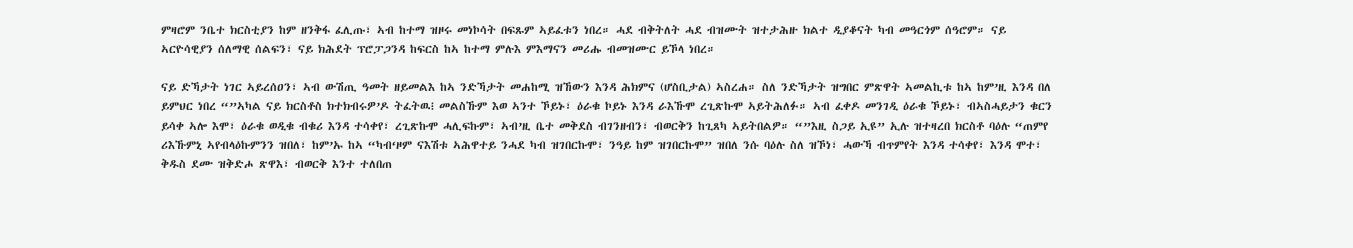ምዛሮም ንቤተ ክርስቲያን ከም ዘንቅፋ ፈሊጡ፣ ኣብ ከተማ ዝዞሩ መነኮሳት በፍጹም ኣይፈቱን ነበረ። ሓደ ብቅትለት ሓደ ብዝሙት ዝተታሕዙ ክልተ ዲያቆናት ካብ መዓርጎም ሰዓሮም። ናይ ኣርዮሳዊያን ሰለማዊ ሰልፍን፣ ናይ ክሕደት ፕሮፓጋንዳ ከፍርስ ከኣ ከተማ ምሉእ ምእማናን መሪሑ ብመዝሙር ይኾላ ነበረ።

ናይ ድኻታት ነገር ኣይረሰዐን፣ ኣብ ውሽጢ ዓመት ዘይመልእ ከኣ ንድኻታት መሐከሚ ዝኸውን እንዳ ሕክምና (ሆስቢታል) ኣስረሐ። ስለ ንድኻታት ዝግበር ምጽዋት ኣመልኪቱ ከኣ ከም’ዚ እንዳ በለ ይምህር ነበረ “”ኣካል ናይ ክርስቶስ ክተክብሩዎ’ዶ ትፈትዉ᎒ መልስኹም እወ ኣንተ ኾይኑ፣ ዕራቁ ኮይኑ እንዳ ራእኹሞ ረጊጽኩሞ ኣይትሕለፉ። ኣብ ፈቀዶ መንገዲ ዕራቁ ኾይኑ፣ ብኣስሓይታን ቁርን ይሳቀ ኣሎ እሞ፣ ዕራቁ ወዲቁ ብቁሪ እንዳ ተሳቀየ፣ ረጊጽኩሞ ሓሊፍኩም፣ ኣብ’ዚ ቤተ መቅደስ ብገንዘብን፣ ብወርቅን ከጊጸካ ኣይትበልዎ። “”እዚ ስጋይ ኢዩ” ኢሉ ዝተዛረበ ክርስቶ ባዕሉ “ጠምየ ሪእኹምኒ ኣየብላዕኩምንን ዝበለ፣ ከም’ኡ ከኣ “ካብ‘ዞም ናእሽቱ ኣሕዋተይ ንሓደ ካብ ዝገበርኩሞ፣ ንዓይ ከም ዝገበርኩሞ” ዝበለ ንሱ ባዕሉ ስለ ዝኾነ፣ ሓውኻ ብጥምየት እንዳ ተሳቀየ፣ እንዳ ሞተ፣ ቅዱስ ደሙ ዝቅድሖ ጽዋእ፣ ብወርቅ እንተ ተለበጠ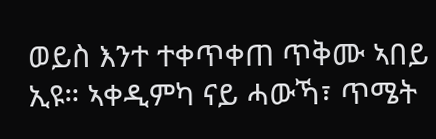ወይስ እንተ ተቀጥቀጠ ጥቅሙ ኣበይ ኢዩ። ኣቀዲምካ ናይ ሓውኻ፣ ጥሜት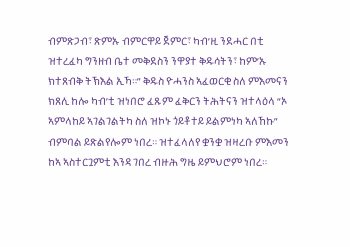ብምጽጋብ፣ ጽምኡ ብምርዋይ ጀምር፣ ካብ’ዚ ንደሓር በቲ ዝተረፈካ ግንዘብ ቤተ መቅደስን ንዋያተ ቅዱሳትን፣ ከም’ኡ ክተጸብቅ ትኽእል ኢኻ።” ቅዱስ ዮሓንስ ኣፈወርቂ ስለ ምእመናን ክጸሊ ከሎ ካብ’ቲ ዝነበሮ ፈጹም ፈቅርን ትሕትናን ዝተላዕላ “ኦ ኣምላከይ ኣገልገልትካ ስለ ዝኮኑ ጎይቶተይ ይልምነካ ኣለኸኩ” ብምባል ይጽልየሎም ነበረ። ዝተፈላለየ ቋንቋ ዝዛረቡ ምእመን ከኣ ኣስተርጓምቲ እንዳ ገበረ ብዙሕ ግዜ ይምህሮም ነበረ።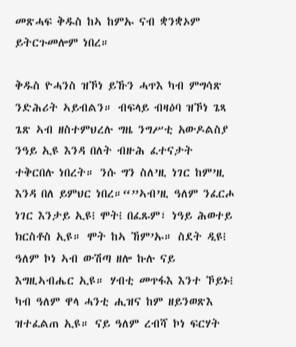መጽሓፍ ቅዱስ ከኣ ከምኡ ናብ ቋንቋኦም ይትርጉመሎም ነበረ።

ቅዱስ ዮሓንስ ዝኾነ ይኹን ሓጥእ ካብ ምግሳጽ ንድሕሪት ኣይብልን። ብፍላይ ብዛዕባ ዝኾነ ጌጻ ጌጽ ኣብ ዘስተምህረሉ ግዜ ንግሥቲ አውዶልስያ ንዓይ ኢዩ እንዳ በለት ብዙሕ ፈተናታት ተቅርበሉ ነበረት። ንሱ ግን ስለ’ዚ ነገር ከም’ዚ እንዳ በለ ይምህር ነበረ።“”ኣብ’ዚ ዓለም ንፈርሖ ነገር እንታይ ኢዩ᎒ ሞት᎒ በፈጹም፣ ነዓይ ሕወተይ ክርስቶስ ኢዩ። ሞት ከኣ ኸም’ኡ። ስደት ዲዩ᎒ ዓለም ኮነ ኣብ ውሽጣ ዘሎ ኩሉ ናይ እግዚኣብሔር ኢዩ። ሃብቲ መጥፋእ እንተ ኾይኑ᎒ ካብ ዓለም ዋላ ሓንቲ ሒዝና ከም ዘይንወጽእ ዝተፈልጠ ኢዩ። ናይ ዓለም ረብሻ ኮነ ፍርሃት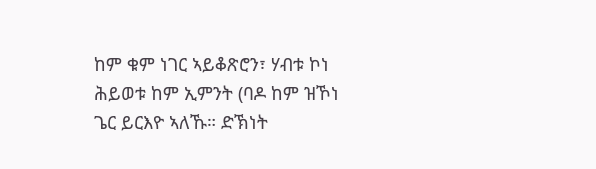ከም ቁም ነገር ኣይቆጽሮን፣ ሃብቱ ኮነ ሕይወቱ ከም ኢምንት (ባዶ ከም ዝኾነ ጌር ይርእዮ ኣለኹ። ድኽነት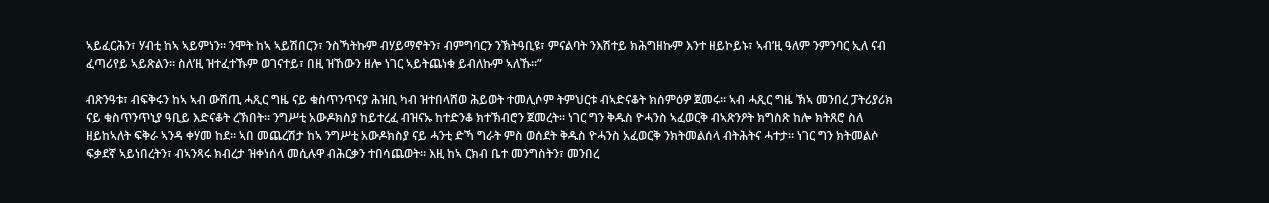ኣይፈርሕን፣ ሃብቲ ከኣ ኣይምነን። ንሞት ከኣ ኣይሽበርን፣ ንስኻትኩም ብሃይማኖትን፣ ብምግባርን ንኽትዓቢዩ፣ ምናልባት ንእሽተይ ክሕግዘኩም እንተ ዘይኮይኑ፣ ኣብ’ዚ ዓለም ንምንባር ኢለ ናብ ፈጣሪየይ ኣይጽልን። ስለ’ዚ ዝተፈተኹም ወገናተይ፣ በዚ ዝኸውን ዘሎ ነገር ኣይትጨነቁ ይብለኩም ኣለኹ።”

ብጽንዓቱ፣ ብፍቅሩን ከኣ ኣብ ውሽጢ ሓጺር ግዜ ናይ ቁስጥንጥናያ ሕዝቢ ካብ ዝተበላሸወ ሕይወት ተመሊሶም ትምህርቱ ብኣድናቆት ክሰምዕዎ ጀመሩ። ኣብ ሓጺር ግዜ ኽኣ መንበረ ፓትሪያሪክ ናይ ቁስጥንጥኒያ ዓቢይ እድናቆት ረኽበት። ንግሥቲ አውዶክስያ ከይተረፈ ብዝናኡ ከተድንቆ ክተኽብሮን ጀመረት። ነገር ግን ቅዱስ ዮሓንስ ኣፈወርቅ ብኣጽንዖት ክግስጽ ከሎ ክትጸሮ ስለ ዘይከኣለት ፍቅራ ኣንዳ ቀሃመ ከደ። ኣበ መጨረሽታ ከኣ ንግሥቲ አውዶክስያ ናይ ሓንቲ ድኻ ግራት ምስ ወሰደት ቅዱስ ዮሓንስ አፈወርቅ ንክትመልሰላ ብትሕትና ሓተታ። ነገር ግን ክትመልሶ ፍቃደኛ ኣይነበረትን፣ ብኣንጻሩ ክብረታ ዝቀነሰላ መሲሉዋ ብሕርቃን ተበሳጨወት። እዚ ከኣ ርክብ ቤተ መንግስትን፣ መንበረ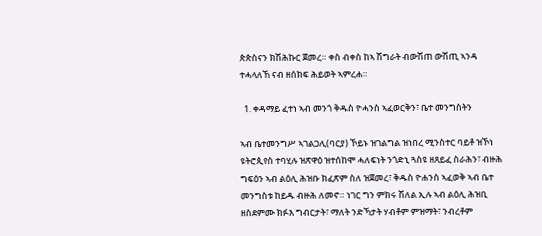ጵጵስናን ክሽሕኩር ጀመረ። ቀስ ብቀስ ከኣ ሽግራት ብውሽጠ ውሽጢ ኣንዳ ተሓላለኸ ናብ ዘሰክፍ ሕይወት ኣምረሐ።

  1. ቀዳማይ ፈተነ ኣብ መንጎ ቅዱስ ዮሓንስ ኣፈወርቅን፣ ቤተ መንግስትን

ኣብ ቤተመንግሥ ኣገልጋሊ(ባርያ) ኾይኑ ዝገልግል ዝነበረ ሚንስተር ባይቶ ዝኾነ ዩትሮጲየስ ተባሂሉ ዝጽዋዕ ዝተሰከሞ ሓለፍነት ንጎድኒ ጓስዩ ዘጸይፈ ስራሕን፣ ብዙሕ ግፍዕን ኣብ ልዕሊ ሕዝቡ ክፈጽም ስለ ዝጀመረ፣ ቅዱስ ዮሐንስ ኣፈወቅ ኣብ ቤተ መንግስቱ ከይዱ ብዙሕ ለመኖ። ነገር ግን ምክሩ ሽለል ኢሉ ኣብ ልዕሊ ሕዝቢ ዘስደምሙ ክፉእ ግብርታት፣ ማለት ንድኻታት ሃብቶም ምዝማት፣ ንብረቶም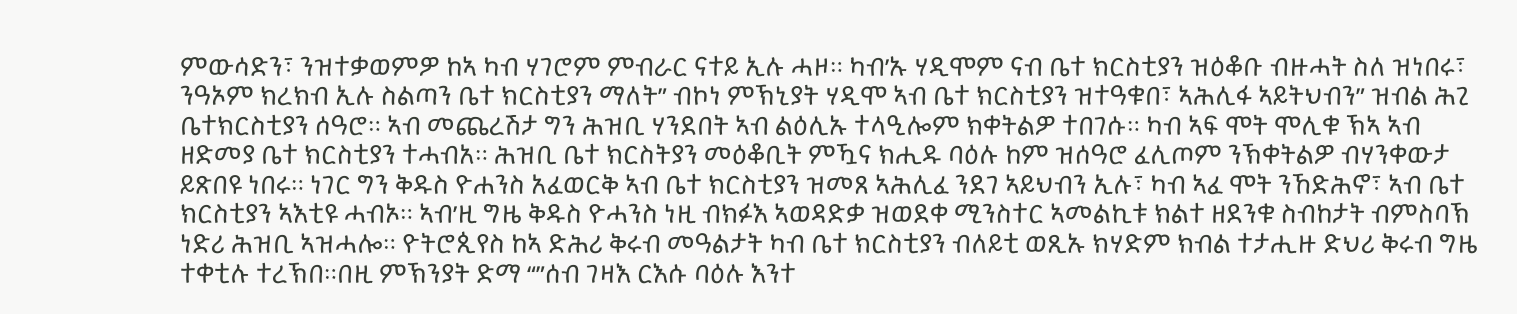ምውሳድን፣ ንዝተቃወምዎ ከኣ ካብ ሃገሮም ምብራር ናተይ ኢሉ ሓዞ። ካብ’ኡ ሃዲሞም ናብ ቤተ ክርስቲያን ዝዕቆቡ ብዙሓት ስለ ዝነበሩ፣ ንዓኦም ክረክብ ኢሉ ስልጣን ቤተ ክርስቲያን ማለት” ብኮነ ምኽኒያት ሃዲሞ ኣብ ቤተ ክርስቲያን ዝተዓቁበ፣ ኣሕሊፋ ኣይትህብን” ዝብል ሕጊ ቤተክርስቲያን ሰዓሮ። ኣብ መጨረሽታ ግን ሕዝቢ ሃንደበት ኣብ ልዕሊኡ ተላዒሎም ክቀትልዎ ተበገሱ። ካብ ኣፍ ሞት ሞሊቁ ኽኣ ኣብ ዘድመያ ቤተ ክርስቲያን ተሓብአ። ሕዝቢ ቤተ ክርስትያን መዕቆቢት ምዃና ክሒዱ ባዕሉ ከም ዝሰዓሮ ፈሊጦም ንኽቀትልዎ ብሃንቀውታ ይጽበዩ ነበሩ። ነገር ግን ቅዱስ ዮሐንስ አፈወርቅ ኣብ ቤተ ክርስቲያን ዝመጸ ኣሕሊፈ ንደገ ኣይህብን ኢሉ፣ ካብ ኣፈ ሞት ንኸድሕኖ፣ ኣብ ቤተ ክርስቲያን ኣእቲዩ ሓብኦ። ኣብ’ዚ ግዜ ቅዱስ ዮሓንስ ነዚ ብክፉእ ኣወዳድቃ ዝወደቀ ሚንስተር ኣመልኪቱ ክልተ ዘደንቁ ስብከታት ብምስባኽ ነድሪ ሕዝቢ ኣዝሓሎ። ዮትሮጲየስ ከኣ ድሕሪ ቅሩብ መዓልታት ካብ ቤተ ክርስቲያን ብለይቲ ወጺኡ ክሃድም ክብል ተታሒዙ ድህሪ ቅሩብ ግዜ ተቀቲሉ ተረኽበ።በዚ ምኽንያት ድማ “”ሰብ ገዛእ ርእሱ ባዕሉ እንተ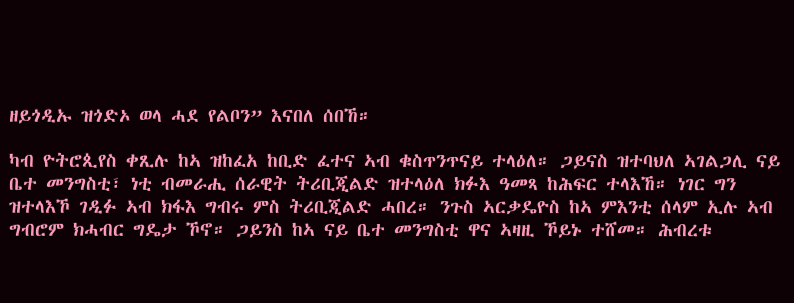ዘይጎዲኡ ዝጎድኦ ወላ ሓደ የልቦን” እናበለ ሰበኸ።

ካብ ዮትሮጲየስ ቀጺሉ ከኣ ዝከፈአ ከቢድ ፈተና ኣብ ቁስጥንጥናይ ተላዕለ። ጋይናስ ዝተባህለ ኣገልጋሊ ናይ ቤተ መንግስቲ፣ ነቲ ብመራሒ ሰራዊት ትሪቢጂልድ ዝተላዕለ ክፉእ ዓመጻ ከሕፍር ተላእኸ። ነገር ግን ዝተላእኾ ገዲፉ ኣብ ክፋእ ግብሩ ምስ ትሪቢጂልድ ሓበረ። ንጉስ ኣርቃዴዮስ ከኣ ምእንቲ ሰላም ኢሉ ኣብ ግብሮም ክሓብር ግዴታ ኾኖ። ጋይንስ ከኣ ናይ ቤተ መንግስቲ ዋና ኣዛዚ ኾይኑ ተሸመ። ሕብረቱ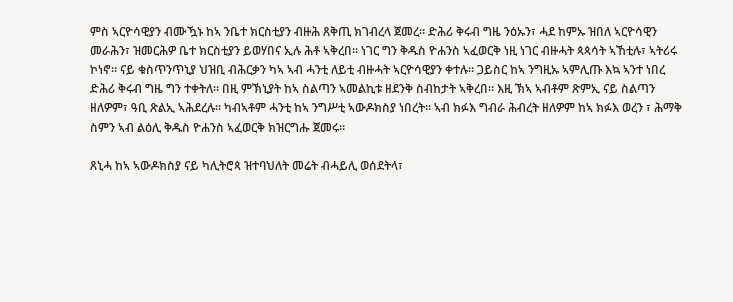ምስ ኣርዮሳዊያን ብሙዃኑ ከኣ ንቤተ ክርስቲያን ብዙሕ ጸቅጢ ክገብረላ ጀመረ። ድሕሪ ቅሩብ ግዜ ንዕኡን፣ ሓደ ከምኡ ዝበለ ኣርዮሳዊን መራሕን፣ ዝመርሕዎ ቤተ ክርስቲያን ይወሃበና ኢሉ ሕቶ ኣቅረበ። ነገር ግን ቅዱስ ዮሐንስ ኣፈወርቅ ነዚ ነገር ብዙሓት ጳጳሳት ኣኸቲሉ፣ ኣትሪሩ ኮነኖ። ናይ ቁስጥንጥኒያ ህዝቢ ብሕርቃን ካኣ ኣብ ሓንቲ ለይቲ ብዙሓት ኣርዮሳዊያን ቀተሉ። ጋይስር ከኣ ንግዚኡ ኣምሊጡ እኳ ኣንተ ነበረ ድሕሪ ቅሩብ ግዜ ግን ተቀትለ። በዚ ምኽኒያት ከኣ ስልጣን ኣመልኪቱ ዘደንቅ ስብከታት ኣቅረበ። እዚ ኽኣ ኣብቶም ጽምኢ ናይ ስልጣን ዘለዎም፣ ዓቢ ጽልኢ ኣሕደረሉ። ካብኣቶም ሓንቲ ከኣ ንግሥቲ ኣውዶክስያ ነበረት። ኣብ ክፉእ ግብራ ሕብረት ዘለዎም ከኣ ክፉእ ወረን ፣ ሕማቅ ስምን ኣብ ልዕሊ ቅዱስ ዮሐንስ ኣፈወርቅ ክዝርግሑ ጀመሩ።

ጸኒሓ ከኣ ኣውዶክስያ ናይ ካሊትሮጳ ዝተባህለት መሬት ብሓይሊ ወሰደትላ፣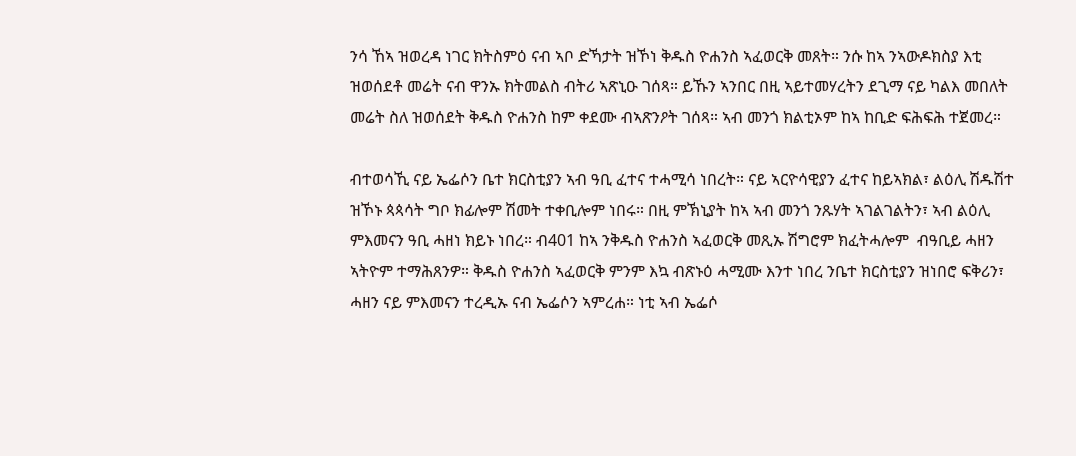ንሳ ኸኣ ዝወረዳ ነገር ክትስምዕ ናብ ኣቦ ድኻታት ዝኾነ ቅዱስ ዮሐንስ ኣፈወርቅ መጸት። ንሱ ከኣ ንኣውዶክስያ እቲ ዝወሰደቶ መሬት ናብ ዋንኡ ክትመልስ ብትሪ ኣጽኒዑ ገሰጻ። ይኹን ኣንበር በዚ ኣይተመሃረትን ደጊማ ናይ ካልእ መበለት መሬት ስለ ዝወሰደት ቅዱስ ዮሐንስ ከም ቀደሙ ብኣጽንዖት ገሰጻ። ኣብ መንጎ ክልቲኦም ከኣ ከቢድ ፍሕፍሕ ተጀመረ።

ብተወሳኺ ናይ ኤፌሶን ቤተ ክርስቲያን ኣብ ዓቢ ፈተና ተሓሚሳ ነበረት። ናይ ኣርዮሳዊያን ፈተና ከይኣክል፣ ልዕሊ ሽዱሽተ ዝኾኑ ጳጳሳት ግቦ ክፊሎም ሽመት ተቀቢሎም ነበሩ። በዚ ምኽኒያት ከኣ ኣብ መንጎ ንጹሃት ኣገልገልትን፣ ኣብ ልዕሊ ምእመናን ዓቢ ሓዘነ ክይኑ ነበረ። ብ401 ከኣ ንቅዱስ ዮሐንስ ኣፈወርቅ መጺኡ ሽግሮም ክፈትሓሎም  ብዓቢይ ሓዘን ኣትዮም ተማሕጸንዎ። ቅዱስ ዮሐንስ ኣፈወርቅ ምንም እኳ ብጽኑዕ ሓሚሙ እንተ ነበረ ንቤተ ክርስቲያን ዝነበሮ ፍቅሪን፣ ሓዘን ናይ ምእመናን ተረዲኡ ናብ ኤፌሶን ኣምረሐ። ነቲ ኣብ ኤፌሶ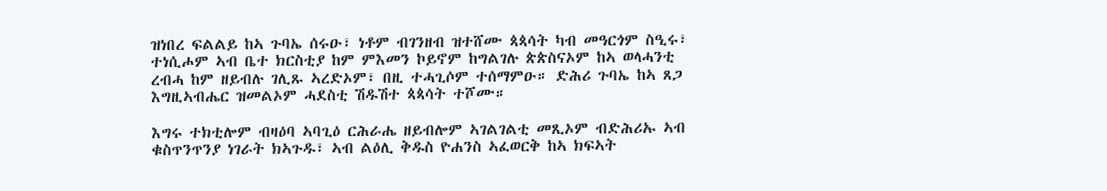ዝነበረ ፍልልይ ከኣ ጉባኤ ሰሩዑ፣ ነቶም ብገንዘብ ዝተሸሙ ጳጳሳት ካብ መዓርጎም ስዒሩ፣ ተነሲሖም ኣብ ቤተ ክርስቲያ ከም ምእመን ኮይኖም ከግልገሉ ጵጵስናኦም ከኣ ወላሓንቲ ረብሓ ከም ዘይብሉ ገሊጹ ኣረድኦም፣ በዚ ተሓጊሶም ተሰማምዑ። ድሕሪ ጉባኤ ከኣ ጸጋ እግዚኣብሔር ዝመልኦም ሓደስቲ ሽዱሽተ ጳጳሳት ተሾሙ።

እግሩ ተክቲሎም ብዛዕባ ኣባጊዕ ርሕራሔ ዘይብሎም ኣገልገልቲ መጺኦም ብድሕሪኡ ኣብ ቁስጥንጥንያ ነገራት ክኣጉዱ፣ ኣብ ልዕሊ ቅዱስ ዮሐንስ ኣፈወርቅ ከኣ ክፍኣት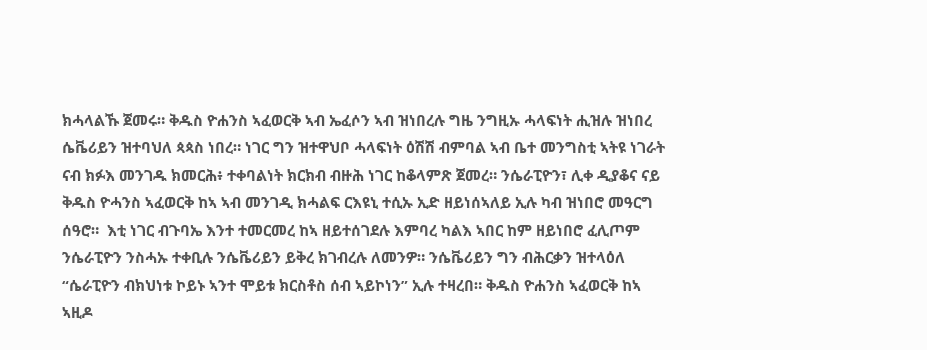ክሓላልኹ ጀመሩ። ቅዱስ ዮሐንስ ኣፈወርቅ ኣብ ኤፈሶን ኣብ ዝነበረሉ ግዜ ንግዚኡ ሓላፍነት ሒዝሉ ዝነበረ ሴቬሪይን ዝተባህለ ጳጳስ ነበረ። ነገር ግን ዝተዋህቦ ሓላፍነት ዕሽሽ ብምባል ኣብ ቤተ መንግስቲ ኣትዩ ነገራት ናብ ክፉእ መንገዱ ክመርሕ፥ ተቀባልነት ክርክብ ብዙሕ ነገር ከቆላምጽ ጀመረ። ንሴራፒዮን፣ ሊቀ ዲያቆና ናይ ቅዱስ ዮሓንስ ኣፈወርቅ ከኣ ኣብ መንገዲ ክሓልፍ ርእዩኒ ተሲኡ ኢድ ዘይነሰኣለይ ኢሉ ካብ ዝነበሮ መዓርግ ሰዓሮ።  እቲ ነገር ብጉባኤ እንተ ተመርመረ ከኣ ዘይተሰገደሉ እምባረ ካልእ ኣበር ከም ዘይነበሮ ፈሊጦም ንሴራፒዮን ንስሓኡ ተቀቢሉ ንሴቬሪይን ይቅረ ክገብረሉ ለመንዎ። ንሴቬሪይን ግን ብሕርቃን ዝተላዕለ “ሴራፒዮን ብክህነቱ ኮይኑ ኣንተ ሞይቱ ክርስቶስ ሰብ ኣይኮነን” ኢሉ ተዛረበ። ቅዱስ ዮሐንስ ኣፈወርቅ ከኣ ኣዚዶ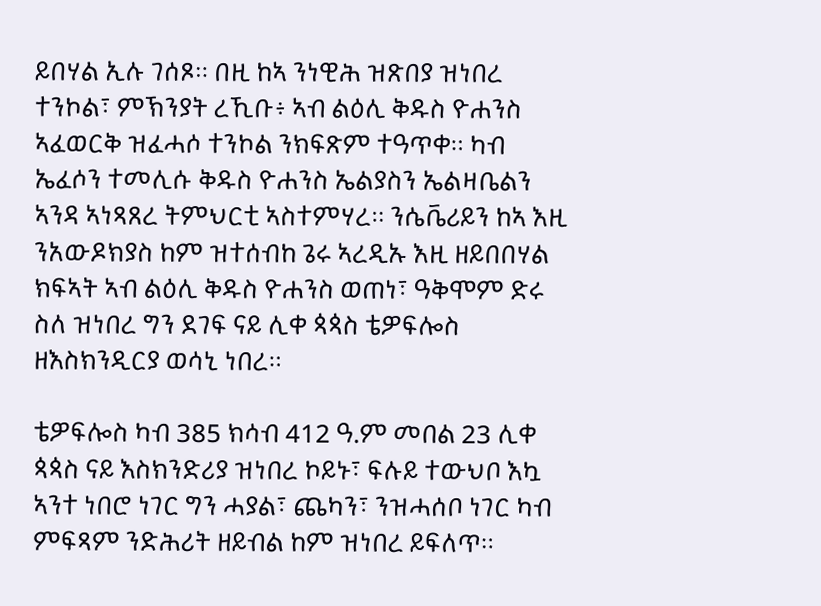ይበሃል ኢሉ ገሰጾ። በዚ ከኣ ንነዊሕ ዝጽበያ ዝነበረ ተንኮል፣ ምኽንያት ረኺቡ፥ ኣብ ልዕሊ ቅዱስ ዮሐንስ ኣፈወርቅ ዝፈሓሶ ተንኮል ንክፍጽም ተዓጥቀ። ካብ ኤፈሶን ተመሊሱ ቅዱስ ዮሐንስ ኤልያስን ኤልዛቤልን ኣንዳ ኣነጻጸረ ትምህርቲ ኣስተምሃረ። ንሴቬሪይን ከኣ እዚ ንአውዶክያስ ከም ዝተሰብከ ጌሩ ኣረዲኡ እዚ ዘይበበሃል ክፍኣት ኣብ ልዕሊ ቅዱስ ዮሐንስ ወጠነ፣ ዓቅሞም ድሩ ስለ ዝነበረ ግን ደገፍ ናይ ሊቀ ጳጳስ ቴዎፍሎስ ዘእስክንዲርያ ወሳኒ ነበረ።

ቴዎፍሎስ ካብ 385 ክሳብ 412 ዓ.ም መበል 23 ሊቀ ጳጳስ ናይ እስክንድሪያ ዝነበረ ኮይኑ፣ ፍሉይ ተውህቦ እኳ ኣንተ ነበሮ ነገር ግን ሓያል፣ ጨካን፣ ንዝሓሰቦ ነገር ካብ ምፍጻም ንድሕሪት ዘይብል ከም ዝነበረ ይፍለጥ።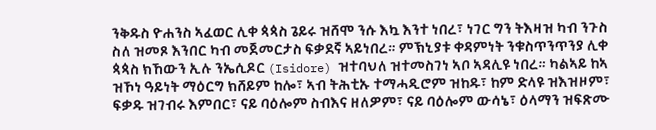ንቅዱስ ዮሐንስ ኣፈወር ሊቀ ጳጳስ ጌይሩ ዝሸሞ ንሱ እኳ እንተ ነበረ፣ ነገር ግን ትእዛዝ ካብ ንጉስ ስለ ዝመጾ እንበር ካብ መጀመርታስ ፍቃደኛ ኣይነበረ። ምኽኒያቱ ቀዳምነት ንቁስጥንጥንያ ሊቀ ጳጳስ ክኸውን ኢሉ ንኤሲዶር (Isidore) ዝተባህለ ዝተመስገነ ኣቦ ኣዳሊዩ ነበረ። ካልኣይ ከኣ ዝኾነ ዓይነት ማዕርግ ክሸይም ከሎ፣ ኣብ ትሕቲኡ ተማሓዲሮም ዝከዱ፣ ከም ድላዩ ዝእዝዞም፣ ፍቃዱ ዝገብሩ እምበር፣ ናይ ባዕሎም ስብእና ዘለዎም፣ ናይ ባዕሎም ውሳኔ፣ ዕላማን ዝፍጽሙ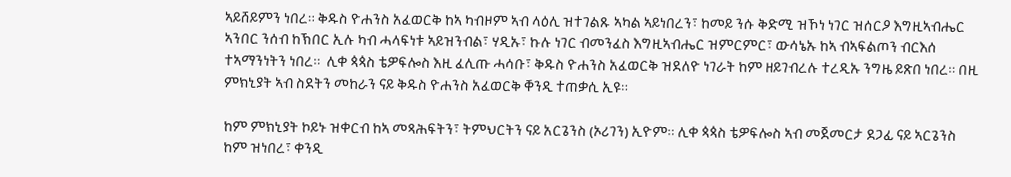ኣይሸይምን ነበረ። ቅዱስ ዮሐንስ አፈወርቅ ከኣ ካብዞም ኣብ ላዕሊ ዝተገልጹ ኣካል ኣይነበረን፣ ከመይ ንሱ ቅድሚ ዝኾነ ነገር ዝሰርዖ እግዚኣብሔር ኣንበር ንሰብ ከኽበር ኢሉ ካብ ሓላፍነቱ ኣይዝንብል፣ ሃዲኡ፣ ኩሉ ነገር ብመንፈስ እግዚኣብሔር ዝምርምር፣ ውሳኔኡ ከኣ ብኣፍልጦን ብርእሰ ተኣማንነትን ነበረ።  ሊቀ ጳጳስ ቴዎፍሎስ እዚ ፈሊጡ ሓሳቡ፣ ቅዱስ ዮሐንስ አፈወርቅ ዝደለዮ ነገራት ከም ዘይገብረሉ ተረዲኡ ንግዜ ይጽበ ነበረ። በዚ ምክኒያት ኣብ ስደትን መከራን ናይ ቅዱስ ዮሐንስ አፈወርቅ ቐንዲ ተጠቃሲ ኢዩ።

ከም ምክኒያት ኮይኑ ዝቀርብ ከኣ መጻሕፍትን፣ ትምህርትን ናይ አርጌንስ (ኦሪገን) ኢዮም። ሊቀ ጳጳስ ቴዎፍሎስ ኣብ መጀመርታ ደጋፊ ናይ ኣርጌንስ ከም ዝነበረ፣ ቀንዲ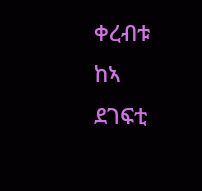ቀረብቱ ከኣ ደገፍቲ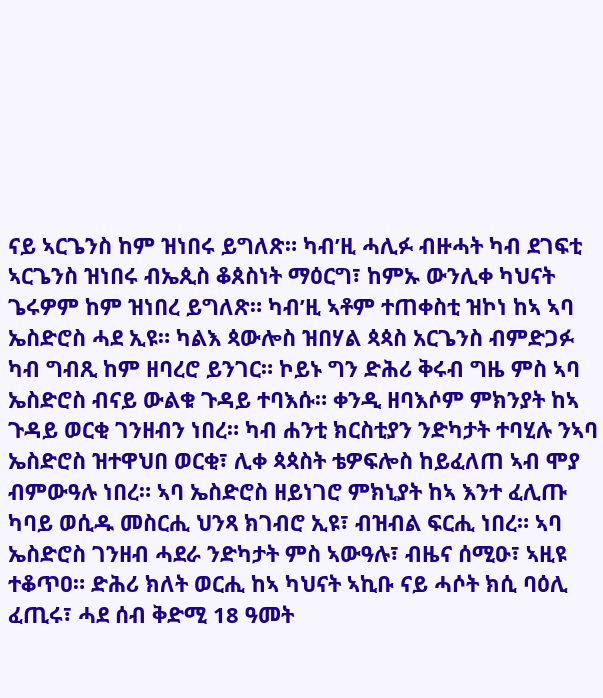ናይ ኣርጌንስ ከም ዝነበሩ ይግለጽ። ካብ’ዚ ሓሊፉ ብዙሓት ካብ ደገፍቲ ኣርጌንስ ዝነበሩ ብኤጲስ ቆጰስነት ማዕርግ፣ ከምኡ ውንሊቀ ካህናት ጌሩዎም ከም ዝነበረ ይግለጽ። ካብ’ዚ ኣቶም ተጠቀስቲ ዝኮነ ከኣ ኣባ ኤስድሮስ ሓደ ኢዩ። ካልእ ጳውሎስ ዝበሃል ጳጳስ አርጌንስ ብምድጋፉ ካብ ግብጺ ከም ዘባረሮ ይንገር። ኮይኑ ግን ድሕሪ ቅሩብ ግዜ ምስ ኣባ ኤስድሮስ ብናይ ውልቁ ጉዳይ ተባእሱ። ቀንዲ ዘባእሶም ምክንያት ከኣ ጉዳይ ወርቂ ገንዘብን ነበረ። ካብ ሐንቲ ክርስቲያን ንድካታት ተባሂሉ ንኣባ ኤስድሮስ ዝተዋህበ ወርቂ፣ ሊቀ ጳጳስት ቴዎፍሎስ ከይፈለጠ ኣብ ሞያ ብምውዓሉ ነበረ። ኣባ ኤስድሮስ ዘይነገሮ ምክኒያት ከኣ እንተ ፈሊጡ ካባይ ወሲዱ መስርሒ ህንጻ ክገብሮ ኢዩ፣ ብዝብል ፍርሒ ነበረ። ኣባ ኤስድሮስ ገንዘብ ሓደራ ንድካታት ምስ ኣውዓሉ፣ ብዜና ሰሚዑ፣ ኣዚዩ ተቆጥዐ። ድሕሪ ክለት ወርሒ ከኣ ካህናት ኣኪቡ ናይ ሓሶት ክሲ ባዕሊ ፈጢሩ፣ ሓደ ሰብ ቅድሚ 18 ዓመት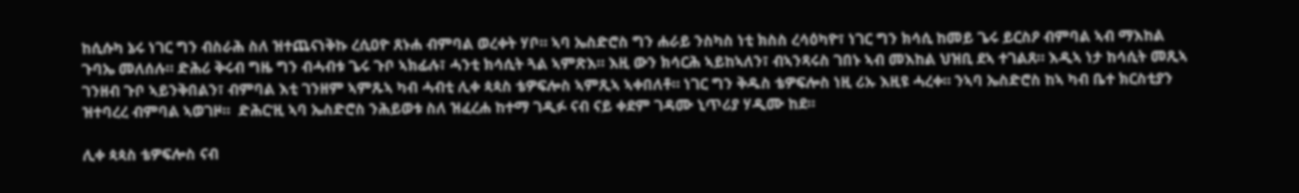ከሲሱካ ኔሩ ነገር ግን ብስራሕ ስለ ዝተጨናነቅኩ ረሲዐዮ ጸኑሐ ብምባል ወረቀት ሃቦ። ኣባ ኤስድሮስ ግን ሐራይ ንስካስ ነቲ ክስስ ረሳዕካዮ፣ ነገር ግን ክሳሲ ከመይ ጌሩ ይርስዖ ብምባል ኣብ ማእከል ጉባኤ መለሰሉ። ድሕሪ ቅሩብ ግዜ ግን ብሓብቱ ጌሩ ጉቦ ኣክፊሉ፣ ሓንቲ ክሳሲት ጓል ኣምጽእ። እዚ ውን ክሳርሕ ኣይከኣለን፣ ብኣንጻሩስ ገበኑ ኣብ መእከል ህዝቢ ደኣ ተገልጸ። እዲኣ ነታ ከሳሲት መጺኣ ገንዘብ ጉቦ ኣይንቅበልን፣ ብምባል እቲ ገንዘም ኣምጹኣ ካብ ሓብቲ ሊቀ ጳጳስ ቴዎፍሎስ ኣምጺኣ ኣቀበለቶ። ነገር ግን ቅዱስ ቴዎፍሎስ ነዚ ሪኡ እዚዩ ሓረቀ። ንኣባ ኤስድሮስ ከኣ ካብ ቤተ ክርስቲያን ዝተባረረ ብምባል ኣወገዞ።  ድሕር’ዚ ኣባ ኤስድሮስ ንሕይወቱ ስለ ዝፈረሐ ከተማ ገዲፉ ናብ ናይ ቀደም ገዳሙ ኒጥሪያ ሃዲሙ ከደ።

ሊቀ ጳጳስ ቴዎፍሎስ ናብ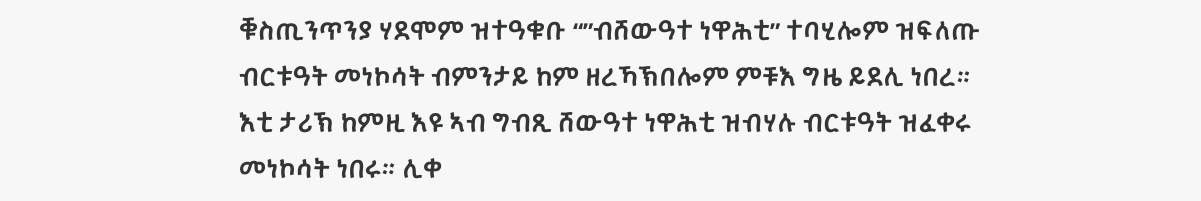ቑስጢንጥንያ ሃደሞም ዝተዓቁቡ “”ብሸውዓተ ነዋሕቲ” ተባሂሎም ዝፍለጡ ብርቱዓት መነኮሳት ብምንታይ ከም ዘረኻኽበሎም ምቹእ ግዜ ይደሊ ነበረ። እቲ ታሪኽ ከምዚ እዩ ኣብ ግብጺ ሸውዓተ ነዋሕቲ ዝብሃሉ ብርቱዓት ዝፈቀሩ መነኮሳት ነበሩ። ሊቀ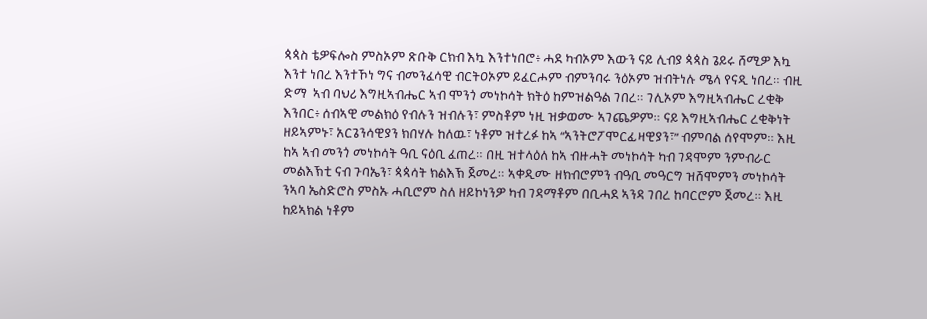ጳጳስ ቴዎፍሎስ ምስኦም ጽቡቅ ርክብ እኳ እንተነበሮ፥ ሓደ ካብኦም እውን ናይ ሊብያ ጳጳስ ጌይሩ ሸሚዎ እኳ እንተ ነበረ እንተኾነ ግና ብመንፈሳዊ ብርትዐኦም ይፈርሖም ብምንባሩ ንዕኦም ዝብትነሉ ሜላ የናዲ ነበረ። ብዚ ድማ  ኣብ ባህሪ እግዚኣብሔር ኣብ ሞንጎ መነኮሳት ክትዕ ከምዝልዓል ገበረ። ገሊኦም እግዚኣብሔር ረቂቅ እንበር፥ ሰብኣዊ መልክዕ የብሉን ዝብሉን፣ ምስቶም ነዚ ዝቃወሙ ኣገጨዎም። ናይ እግዚኣብሔር ረቂቅነት ዘይኣምኑ፣ አርጌንሳዊያን ክበሃሉ ከለዉ፣ ነቶም ዝተረፉ ከኣ “ኣንትሮፖሞርፊዛዊያን፣” ብምባል ሰየሞም። እዚ ከኣ ኣብ መንጎ መነኮሳት ዓቢ ናዕቢ ፈጠረ። በዚ ዝተላዕለ ከኣ ብዙሓት መነኮሳት ካብ ገዳሞም ንምብራር መልእኽቲ ናብ ጉባኤን፣ ጳጳሳት ክልእኽ ጀመረ። ኣቀዲሙ ዘክብሮምን ብዓቢ መዓርግ ዝሸሞምን መነኮሳት ንኣባ ኤስድሮስ ምስኡ ሓቢሮም ስለ ዘይኮነንዎ ካብ ገዳማቶም በቢሓደ ኣንዳ ገበረ ከባርሮም ጀመረ። እዚ ከይኣክል ነቶም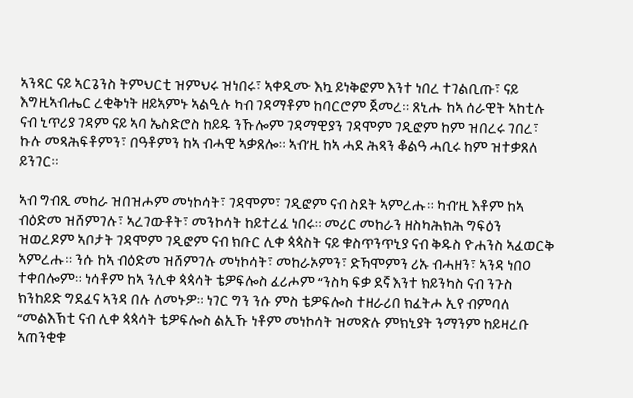ኣንጻር ናይ ኣርጌንስ ትምህርቲ ዝምህሩ ዝነበሩ፣ ኣቀዲሙ እኳ ይነቅፎም እንተ ነበረ ተገልቢጡ፣ ናይ እግዚኣብሔር ረቂቅነት ዘይኣምኑ ኣልዒሉ ካብ ገዳማቶም ከባርሮም ጀመረ። ጸኒሑ ከኣ ሰራዊት ኣከቲሉ ናብ ኒጥሪያ ገዳም ናይ ኣባ ኤስድሮስ ከይዱ ንኹሎም ገዳማዊያን ገዳሞም ገዲፎም ከም ዝበረሩ ገበረ፣ ኩሉ መጻሕፍቶምን፣ በዓቶምን ከኣ ብሓዊ ኣቃጸሎ። ኣብ’ዚ ከኣ ሓደ ሕጻን ቆልዓ ሓቢሩ ከም ዝተቃጸለ ይንገር።

ኣብ ግብጺ መከራ ዝበዝሖም መነኮሳት፣ ገዳሞም፣ ገዲፎም ናብ ስደት ኣምረሑ። ካብ’ዚ እቶም ከኣ ብዕድመ ዝሸምገሉ፣ ኣረገውቶት፣ መንኮሳት ከይተረፈ ነበሩ። መሪር መከራን ዘስካሕክሕ ግፍዕን ዝወረዶም ኣቦታት ገዳሞም ገዲፎም ናብ ክቡር ሊቀ ጳጳስት ናይ ቁስጥንጥኒያ ናብ ቅዱስ ዮሐንስ ኣፈወርቅ ኣምረሑ። ንሱ ከኣ ብዕድመ ዝሸምገሉ መነኮሳት፣ መከራኦምን፣ ድኻሞምን ሪኡ ብሓዘን፣ ኣንዳ ነበዐ ተቀበሎም። ነሳቶም ከኣ ንሊቀ ጳጳሳት ቴዎፍሎስ ፈሪሖም “ንስካ ፍቃ ደኛ እንተ ክይንካስ ናብ ንጉስ ክንከይድ ግደፈና ኣንዳ በሉ ለመኑዎ። ነገር ግን ንሱ ምስ ቴዎፍሎስ ተዘራሪበ ክፈትሖ ኢየ ብምባለ “መልእኽቲ ናብ ሊቀ ጳጳሳት ቴዎፍሎስ ልኢኹ ነቶም መነኮሳት ዝመጽሉ ምክኒያት ንማንም ከይዛረቡ ኣጠንቂቁ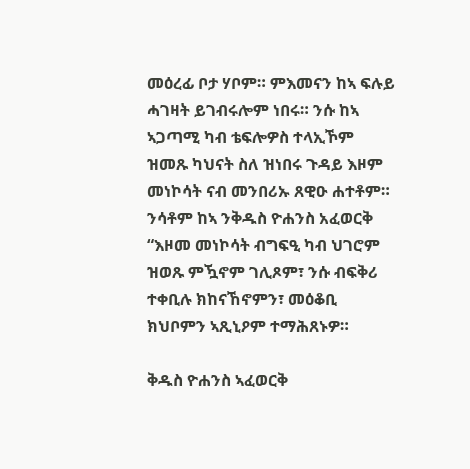መዕረፊ ቦታ ሃቦም። ምእመናን ከኣ ፍሉይ ሓገዛት ይገብሩሎም ነበሩ። ንሱ ከኣ ኣጋጣሚ ካብ ቴፍሎዎስ ተላኢኾም ዝመጹ ካህናት ስለ ዝነበሩ ጉዳይ እዞም መነኮሳት ናብ መንበሪኡ ጸዊዑ ሐተቶም። ንሳቶም ከኣ ንቅዱስ ዮሐንስ አፈወርቅ “እዞመ መነኮሳት ብግፍዒ ካብ ህገሮም ዝወጹ ምዃኖም ገሊጾም፣ ንሱ ብፍቅሪ ተቀቢሉ ክከናኸኖምን፣ መዕቆቢ ክህቦምን ኣጺኒዖም ተማሕጸኑዎ።

ቅዱስ ዮሐንስ ኣፈወርቅ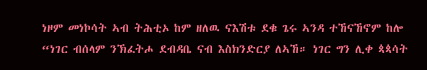ነዞም መነኮሳት ኣብ ትሕቲኦ ከም ዘለዉ ናእሽቱ ደቁ ጌሩ ኣንዳ ተኸናኸኖም ከሎ “ነገር ብሰላም ንኽፈትሖ ደብዳቤ ናብ እስክንድርያ ለኣኸ። ነገር ግን ሊቀ ጳጳሳት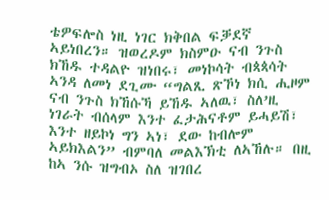ቴዎፍሎስ ነዚ ነገር ክቅበል ፍቓደኛ ኣይነበረን። ዝወረዶም ክስምዑ ናብ ንጉስ ክኸዱ ተዳልዮ ዝነበሩ፣ መነኮሳት ብጳጳሳት ኣንዳ ለመነ ደጊሙ “ግልጺ ጽኾነ ክሲ ሒዞም ናብ ንጉስ ክኸሱኻ ይኸዱ ኣለዉ፣ ስለ’ዚ ነገራት ብሰላም እንተ ፈታሕናቶም ይሓይሽ፣ እንተ ዘይኮነ ግን ኣነ፣ ደው ከብሎም ኣይክእልን” ብምባለ መልእኽቲ ለኣኸሉ። በዚ ከኣ ንሱ ዝግብኦ ስለ ዝገበረ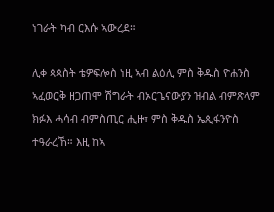ነገራት ካብ ርእሱ ኣውረደ።

ሊቀ ጳጳስት ቴዎፍሎስ ነዚ ኣብ ልዕሊ ምስ ቅዱስ ዮሐንስ ኣፈወርቅ ዘጋጠሞ ሽግራት ብኦርጌናውያን ዝብል ብምጽላም ክፉእ ሓሳብ ብምስጢር ሒዙ፣ ምስ ቅዱስ ኤጲፋንዮስ ተዓራረኸ። እዚ ከኣ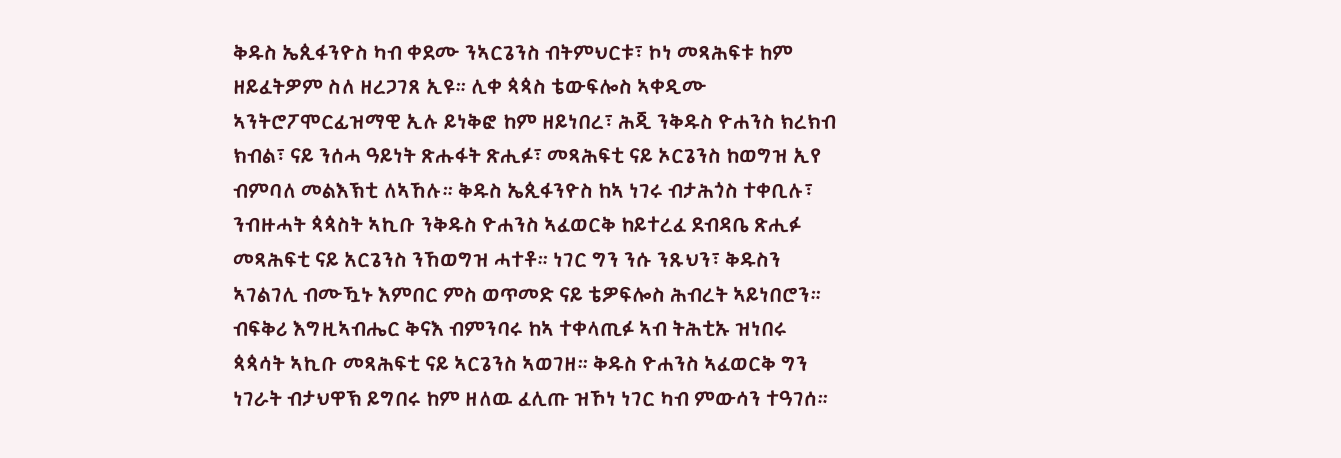ቅዱስ ኤጲፋንዮስ ካብ ቀደሙ ንኣርጌንስ ብትምህርቱ፣ ኮነ መጻሕፍቱ ከም ዘይፈትዎም ስለ ዘረጋገጸ ኢዩ። ሊቀ ጳጳስ ቴውፍሎስ ኣቀዲሙ ኣንትሮፖሞርፊዝማዊ ኢሉ ይነቅፎ ከም ዘይነበረ፣ ሕጂ ንቅዱስ ዮሐንስ ክረክብ ክብል፣ ናይ ንሰሓ ዓይነት ጽሑፋት ጽሒፉ፣ መጻሕፍቲ ናይ ኦርጌንስ ከወግዝ ኢየ ብምባለ መልእኽቲ ለኣኸሉ። ቅዱስ ኤጲፋንዮስ ከኣ ነገሩ ብታሕጎስ ተቀቢሉ፣ ንብዙሓት ጳጳስት ኣኪቡ ንቅዱስ ዮሐንስ ኣፈወርቅ ከይተረፈ ደብዳቤ ጽሒፉ መጻሕፍቲ ናይ አርጌንስ ንኸወግዝ ሓተቶ። ነገር ግን ንሱ ንጹህን፣ ቅዱስን ኣገልገሊ ብሙዃኑ እምበር ምስ ወጥመድ ናይ ቴዎፍሎስ ሕብረት ኣይነበሮን። ብፍቅሪ እግዚኣብሔር ቅናእ ብምንባሩ ከኣ ተቀላጢፉ ኣብ ትሕቲኡ ዝነበሩ ጳጳሳት ኣኪቡ መጻሕፍቲ ናይ ኣርጌንስ ኣወገዘ። ቅዱስ ዮሐንስ ኣፈወርቅ ግን ነገራት ብታህዋኽ ይግበሩ ከም ዘለዉ ፈሊጡ ዝኾነ ነገር ካብ ምውሳን ተዓገሰ።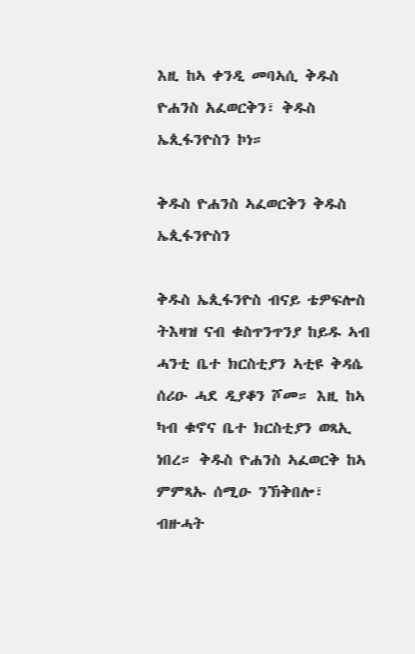እዚ ከኣ ቀንዲ መባኣሲ ቅዱስ ዮሐንስ አፈወርቅን፣ ቅዱስ ኤጲፋንዮስን ኮነ።

ቅዱስ ዮሐንስ ኣፈወርቅን ቅዱስ ኤጲፋንዮስን

ቅዱስ ኤጲፋንዮስ ብናይ ቴዎፍሎስ ትእዛዝ ናብ ቁስጥንጥንያ ከይዱ ኣብ ሓንቲ ቤተ ክርስቲያን ኣቲዩ ቅዳሴ ሰሪዑ ሓደ ዲያቆን ሾመ። እዚ ከኣ ካብ ቁኖና ቤተ ክርስቲያን ወጻኢ ነበረ። ቅዱስ ዮሐንስ ኣፈወርቅ ከኣ ምምጻኡ ሰሚዑ ንኽቅበሎ፣ ብዙሓት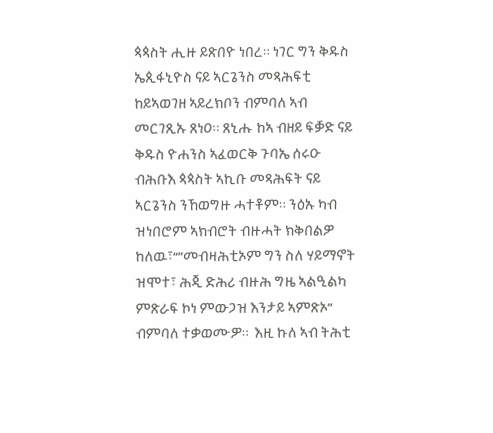ጳጳስት ሒዙ ይጽበዮ ነበረ። ነገር ግን ቅዱስ ኤጲፋኒዮስ ናይ ኣርጌንስ መጻሕፍቲ ከይኣወገዘ ኣይረክቦን ብምባለ ኣብ መርገጺኡ ጸነዐ። ጸኒሑ ከኣ ብዘይ ፍቓድ ናይ ቅዱስ ዮሐንስ ኣፈወርቅ ጉባኤ ሰሩዑ ብሕቡእ ጳጳስት ኣኪቡ መጻሕፍት ናይ ኣርጌንስ ንኸወግዙ ሓተቶም። ንዕኡ ካብ ዝነበሮም ኣክብሮት ብዙሓት ክቅበልዎ ከለዉ፣“”መብዛሕቲኦም ግን ስለ ሃይማኖት ዝሞተ፣ ሕጂ ድሕሪ ብዙሕ ግዜ ኣልዒልካ ምጽራፍ ኮነ ምውጋዝ እንታይ ኣምጽኦ” ብምባለ ተቃወሙዎ።  እዚ ኩለ ኣብ ትሕቲ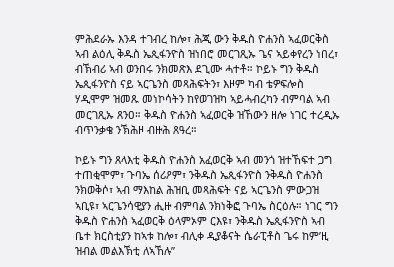ምሕደራኡ እንዳ ተገብረ ከሎ፣ ሕጂ ውን ቅዱስ ዮሐንስ ኣፈወርቅስ ኣብ ልዕሊ ቅዱስ ኤጲፋንዮስ ዝነበሮ መርገጺኡ ጌና ኣይቀየረን ነበረ፣ ብኽብሪ ኣብ ወንበሩ ንክመጽእ ደጊሙ ሓተቶ። ኮይኑ ግን ቅዱስ ኤጲፋንዮስ ናይ ኣርጌንስ መጻሕፍትን፣ እዞም ካብ ቴዎፍሎስ ሃዲሞም ዝመጹ መነኮሳትን ከየወገዝካ ኣይሓብረካን ብምባል ኣብ መርገጺኡ ጸንዐ። ቅዱስ ዮሐንስ ኣፈወርቅ ዝኸውን ዘሎ ነገር ተረዲኡ ብጥንቃቄ ንኽሕዞ ብዙሕ ጸዓረ።

ኮይኑ ግን ጸላእቲ ቅዱስ ዮሐንስ አፈወርቅ ኣብ መንጎ ዝተኸፍተ ጋግ ተጠቂሞም፣ ጉባኤ ሰሪዖም፣ ንቅዱስ ኤጲፋንዮስ ንቅዱስ ዮሐንስ ንክወቅሶ፣ ኣብ ማእከል ሕዝቢ መጻሕፍት ናይ ኣርጌንስ ምውጋዝ ኣቢዩ፣ ኣርጌንሳዊያን ሒዙ ብምባል ንክነቅፎ ጉባኤ ስርዕሉ። ነገር ግን ቅዱስ ዮሐንስ ኣፈወርቅ ዕላምኦም ርእዩ፣ ንቅዱስ ኤጲፋንዮስ ኣብ ቤተ ክርስቲያን ከኣቱ ከሎ፣ ብሊቀ ዲያቆናት ሴራፒቶስ ጌሩ ከም’ዚ ዝብል መልእኽቲ ለኣኸሉ”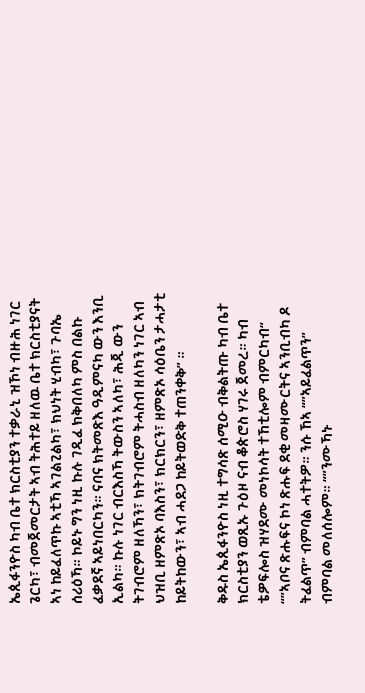ኤጲፋንዮስ ካብ ቤተ ክርስቲያን ተቃራኒ ዝኾነ ብዙሕ ነገር ጌርካ፣ ብመጀመርታት ኣብ ትሕተይ ዘለዉ ቤተ ክርስቲያናት ኣነ ከይፈለጥኩ ኣቲኻ ኣገልጊልካ፣ ክህነት ሂብካ፣ ጉባኤ ሰሪዕኻ። ኮይኑ ግን ነዚ ኩሉ ገዲፈ ክቅበለካ ምስ በልኩ ፈቃደኛ ኣይነበርካን። ናባና ክትመጽእ ዓዲምናካ ውን እንቢ ኢልካ። ኩሉ ነገር ብርእስኻ ትውስን ኣለካ፣ ሕጂ ውን ትገብሮም ዘለኻን፣ ክትገብሮም ትሓስብ ዘለካን ነገር ኣብ ህዝቢ ዘምጽኦ ባእስን፣ ክርክርን፣ ዘምጽኦ ሳዕቤን ታሓታቲ ከይትከውን፣ ኣብ ሓደጋ ከይትወድቅ ተጠንቀቅ” ።

ቅዱስ ኤጲፋንዮስ ነዚ ተግሳጽ ሰሚዑ ብቅልትጡ ካብ ቤተ ክርስቲያን ወጺኡ ጉዕዞ ናብ ቆጵሮስ ሃገሩ ጀመረ። ካብ ቴዎፍሎስ ዝሃደሙ መነኮሳት ተኸቲሎም ብምርካብ“ “”ኣቦና ጽሑፍና ኮነ ጽሑፍ ደቂ መዛሙርትና ኣንቢብካ ዶ ትፈልጥ” ብምባል ሓተትዎ። ንሱ ኸኣ “”ኣይፈልጥን” ብምባል መለሰሎም። “”ንሙኻኑ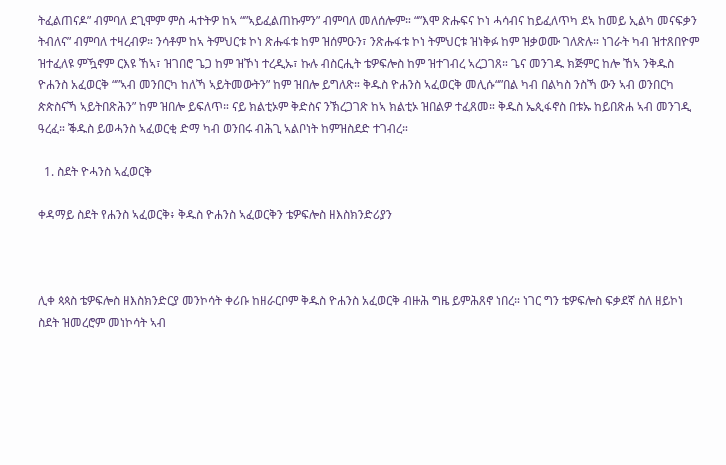ትፈልጠናዶ” ብምባለ ደጊሞም ምስ ሓተትዎ ከኣ “”ኣይፈልጠኩምን” ብምባለ መለሰሎም። “”እሞ ጽሑፍና ኮነ ሓሳብና ከይፈለጥካ ደኣ ከመይ ኢልካ መናፍቃን ትብለና” ብምባለ ተዛረብዎ። ንሳቶም ከኣ ትምህርቱ ኮነ ጽሑፋቱ ከም ዝሰምዑን፣ ንጽሑፋቱ ኮነ ትምህርቱ ዝነቅፉ ከም ዝቃወሙ ገለጽሉ። ነገራት ካብ ዝተጸበዮም ዝተፈለዩ ምዃኖም ርእዩ ኸኣ፣ ዝገበሮ ጌጋ ከም ዝኾነ ተረዲኡ፣ ኩሉ ብስርሒት ቴዎፍሎስ ከም ዝተገብረ ኣረጋገጸ። ጌና መንገዱ ክጅምር ከሎ ኸኣ ንቅዱስ ዮሐንስ አፈወርቅ “”ኣብ መንበርካ ከለኻ ኣይትመውትን” ከም ዝበሎ ይግለጽ። ቅዱስ ዮሐንስ ኣፈወርቅ መሊሱ“”በል ካብ በልካስ ንስኻ ውን ኣብ ወንበርካ ጵጵስናኻ ኣይትበጽሕን” ከም ዝበሎ ይፍለጥ። ናይ ክልቲኦም ቅድስና ንኽረጋገጽ ከኣ ክልቲኦ ዝበልዎ ተፈጸመ። ቅዱስ ኤጲፋኖስ በቱኡ ከይበጽሐ ኣብ መንገዲ ዓረፈ። ቕዱስ ይወሓንስ ኣፈወርቂ ድማ ካብ ወንበሩ ብሕጊ ኣልቦነት ከምዝስደድ ተገብረ።

  1. ስደት ዮሓንስ ኣፈወርቅ

ቀዳማይ ስደት የሐንስ ኣፈወርቅ፥ ቅዱስ ዮሐንስ ኣፈወርቅን ቴዎፍሎስ ዘእስክንድሪያን



ሊቀ ጳጳስ ቴዎፍሎስ ዘእስክንድርያ መንኮሳት ቀሪቡ ከዘራርቦም ቅዱስ ዮሐንስ አፈወርቅ ብዙሕ ግዜ ይምሕጸኖ ነበረ። ነገር ግን ቴዎፍሎስ ፍቃደኛ ስለ ዘይኮነ ስደት ዝመረሮም መነኮሳት ኣብ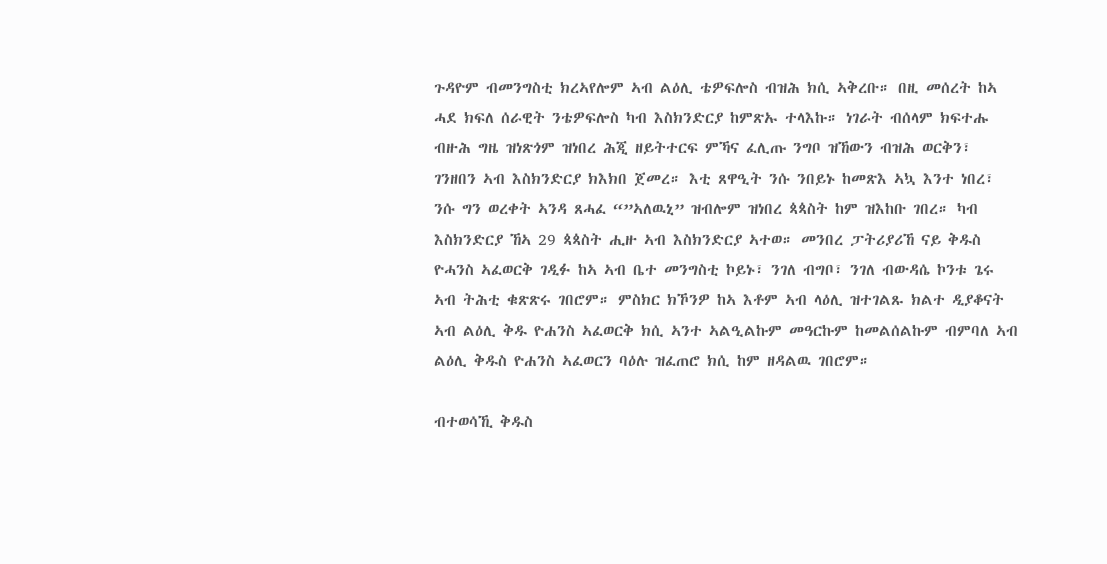ጉዳዮም ብመንግስቲ ክረኣየሎም ኣብ ልዕሊ ቴዎፍሎስ ብዝሕ ክሲ ኣቅረቡ። በዚ መሰረት ከኣ ሓደ ክፍለ ሰራዊት ንቴዎፍሎስ ካብ እስክንድርያ ከምጽኡ ተላእኩ። ነገራት ብሰላም ክፍተሑ ብዙሕ ግዜ ዝነጽጎም ዝነበረ ሕጂ ዘይትተርፍ ምኻና ፈሊጡ ንግቦ ዝኸውን ብዝሕ ወርቅን፣ ገንዘበን ኣብ እስክንድርያ ክእክበ ጀመረ። እቲ ጸዋዒት ንሱ ንበይኑ ከመጽእ ኣኳ እንተ ነበረ፣ ንሱ ግን ወረቀት ኣንዳ ጸሓፈ “”ኣለዉኒ” ዝብሎም ዝነበረ ጳጳስት ከም ዝእከቡ ገበረ። ካብ እስክንድርያ ኸኣ 29 ጳጳስት ሒዙ ኣብ እስክንድርያ ኣተወ። መንበረ ፓትሪያሪኸ ናይ ቅዱስ ዮሓንስ ኣፈወርቅ ገዲፉ ከኣ ኣብ ቤተ መንግስቲ ኮይኑ፣ ንገለ ብግቦ፣ ንገለ ብውዳሴ ኮንቱ ጌሩ ኣብ ትሕቲ ቁጽጽሩ ገበሮም። ምስክር ክኾንዎ ከኣ እቶም ኣብ ላዕሊ ዝተገልጹ ክልተ ዲያቆናት ኣብ ልዕሊ ቅዱ ዮሐንስ ኣፈወርቅ ክሲ ኣንተ ኣልዒልኩም መዓርኩም ከመልሰልኩም ብምባለ ኣብ ልዕሊ ቅዱስ ዮሐንስ ኣፈወርን ባዕሉ ዝፈጠሮ ክሲ ከም ዘዳልዉ ገበሮም።

ብተወሳኺ ቅዱስ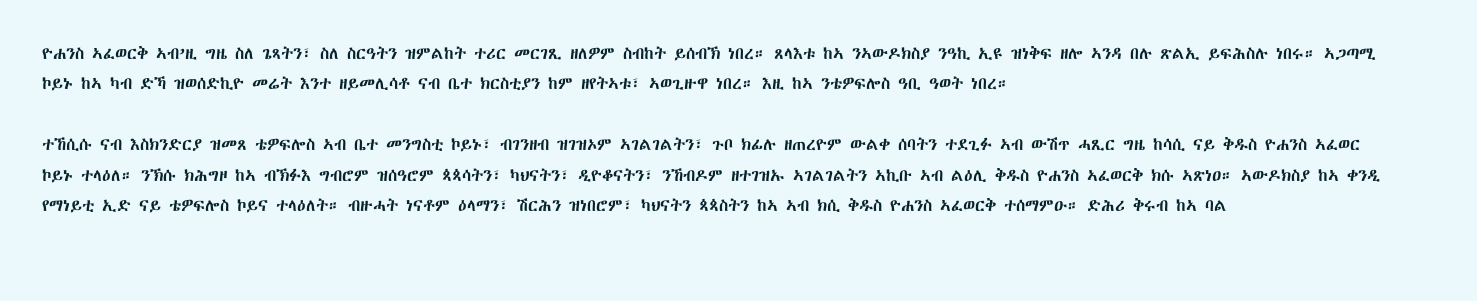ዮሐንስ ኣፈወርቅ ኣብ’ዚ ግዜ ስለ ጌጻትን፣ ስለ ስርዓትን ዝምልከት ተሪር መርገጺ ዘለዎም ስብከት ይሰብኽ ነበረ። ጸላእቱ ከኣ ንኣውዶክስያ ንዓኪ ኢዩ ዝነቅፍ ዘሎ ኣንዳ በሉ ጽልኢ ይፍሕስሉ ነበሩ። ኣጋጣሚ ኮይኑ ከኣ ካብ ድኻ ዝወሰድኪዮ መሬት እንተ ዘይመሊሳቶ ናብ ቤተ ክርስቲያን ከም ዘየትኣቱ፣ ኣወጊዙዋ ነበረ። እዚ ከኣ ንቴዎፍሎስ ዓቢ ዓወት ነበረ።

ተኸሲሱ ናብ እስክንድርያ ዝመጸ ቴዎፍሎስ ኣብ ቤተ መንግስቲ ኮይኑ፣ ብገንዘብ ዝገዝኦም ኣገልገልትን፣ ጉቦ ክፊሉ ዘጠረዮም ውልቀ ሰባትን ተደጊፉ ኣብ ውሽጥ ሓጺር ግዜ ከሳሲ ናይ ቅዱስ ዮሐንስ ኣፈወር ኮይኑ ተላዕለ። ንኽሱ ክሕግዞ ከኣ ብኽፉእ ግብሮም ዝሰዓሮም ጳጳሳትን፣ ካህናትን፣ ዲዮቆናትን፣ ንኸብዶም ዘተገዝኡ ኣገልገልትን ኣኪቡ ኣብ ልዕሊ ቅዱስ ዮሐንስ ኣፈወርቅ ክሱ ኣጽነዐ። ኣውዶክስያ ከኣ ቀንዲ የማነይቲ ኢድ ናይ ቴዎፍሎስ ኮይና ተላዕለት። ብዙሓት ነናቶም ዕላማን፣ ሽርሕን ዝነበሮም፣ ካህናትን ጳጳስትን ከኣ ኣብ ክሲ ቅዱስ ዮሐንስ ኣፈወርቅ ተሰማምዑ። ድሕሪ ቅሩብ ከኣ ባል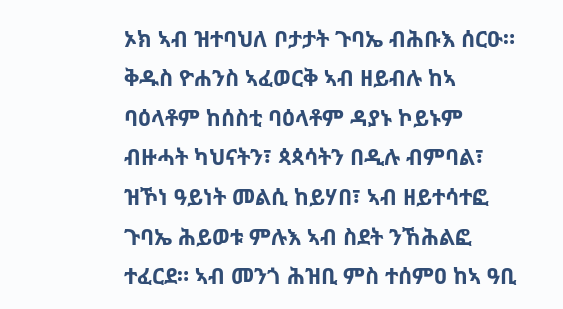ኦክ ኣብ ዝተባህለ ቦታታት ጉባኤ ብሕቡእ ሰርዑ። ቅዱስ ዮሐንስ ኣፈወርቅ ኣብ ዘይብሉ ከኣ ባዕላቶም ከሰስቲ ባዕላቶም ዳያኑ ኮይኑም ብዙሓት ካህናትን፣ ጳጳሳትን በዲሉ ብምባል፣ ዝኾነ ዓይነት መልሲ ከይሃበ፣ ኣብ ዘይተሳተፎ ጉባኤ ሕይወቱ ምሉእ ኣብ ስደት ንኸሕልፎ ተፈርደ። ኣብ መንጎ ሕዝቢ ምስ ተሰምዐ ከኣ ዓቢ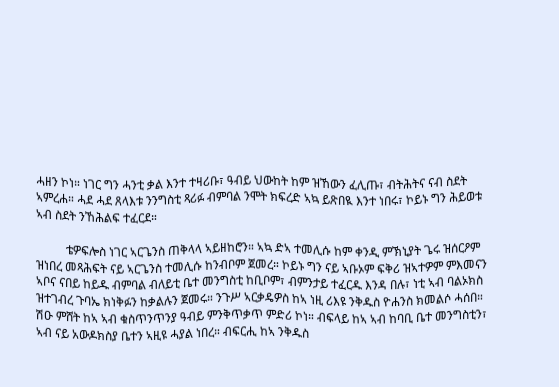ሓዘን ኮነ። ነገር ግን ሓንቲ ቃል እንተ ተዛሪቡ፣ ዓብይ ህውከት ከም ዝኸውን ፈሊጡ፣ ብትሕትና ናብ ስደት ኣምረሐ። ሓደ ሓደ ጸላእቱ ንንግስቲ ጻሪፉ ብምባል ንሞት ክፍረድ ኣኳ ይጽበዪ እንተ ነበሩ፣ ኮይኑ ግን ሕይወቱ ኣብ ስደት ንኸሕልፍ ተፈርደ።

          ቴዎፍሎስ ነገር ኣርጌንስ ጠቅላላ ኣይዘከሮን። ኣኳ ድኣ ተመሊሱ ከም ቀንዲ ምኽኒያት ጌሩ ዝሰርዖም ዝነበረ መጻሕፍት ናይ ኣርጌንስ ተመሊሱ ከንብቦም ጀመረ። ኮይኑ ግን ናይ ኣቡኦም ፍቅሪ ዝኣተዎም ምእመናን ኣቦና ናበይ ከይዱ ብምባል ብለይቲ ቤተ መንግስቲ ከቢቦም፣ ብምንታይ ተፈርዱ እንዳ በሉ፣ ነቲ ኣብ ባልኦክስ ዝተገብረ ጉባኤ ክነቅፉን ከቃልሉን ጀመሩ። ንጉሥ ኣርቃዴዎስ ከኣ ነዚ ሪእዩ ንቅዱስ ዮሐንስ ክመልሶ ሓሰበ። ሽዑ ምሸት ከኣ ኣብ ቁስጥንጥንያ ዓብይ ምንቅጥቃጥ ምድሪ ኮነ። ብፍላይ ከኣ ኣብ ከባቢ ቤተ መንግስቲን፣ ኣብ ናይ አውዶክስያ ቤተን ኣዚዩ ሓያል ነበረ። ብፍርሒ ከኣ ንቅዱስ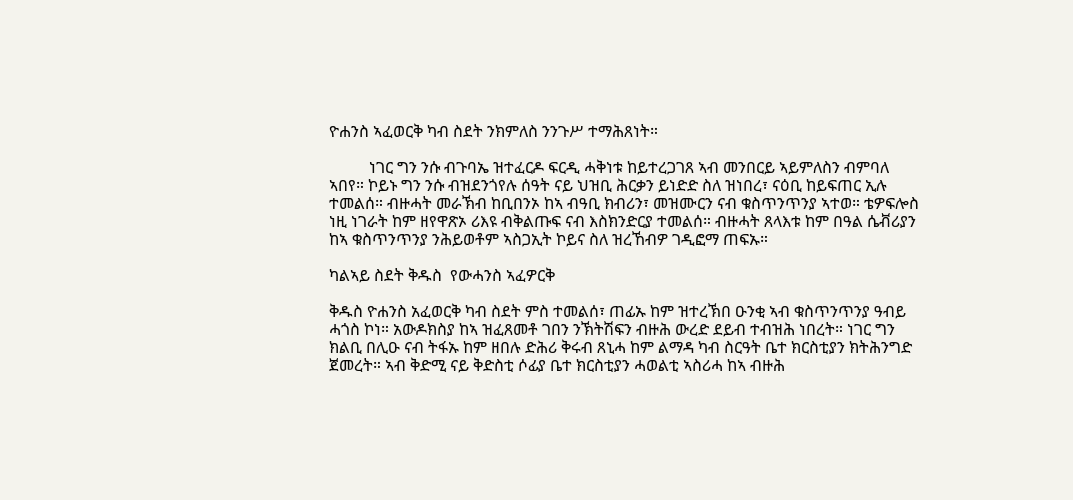ዮሐንስ ኣፈወርቅ ካብ ስደት ንክምለስ ንንጉሥ ተማሕጸነት።

          ነገር ግን ንሱ ብጉባኤ ዝተፈርዶ ፍርዲ ሓቅነቱ ከይተረጋገጸ ኣብ መንበርይ ኣይምለስን ብምባለ ኣበየ። ኮይኑ ግን ንሱ ብዝደንጎየሉ ሰዓት ናይ ህዝቢ ሕርቃን ይነድድ ስለ ዝነበረ፣ ናዕቢ ከይፍጠር ኢሉ ተመልሰ። ብዙሓት መራኽብ ከቢበንኦ ከኣ ብዓቢ ክብሪን፣ መዝሙርን ናብ ቁስጥንጥንያ ኣተወ። ቴዎፍሎስ ነዚ ነገራት ከም ዘየዋጽኦ ሪእዩ ብቅልጡፍ ናብ እስክንድርያ ተመልሰ። ብዙሓት ጸላእቱ ከም በዓል ሴቭሪያን ከኣ ቁስጥንጥንያ ንሕይወቶም ኣስጋኢት ኮይና ስለ ዝረኸብዎ ገዲፎማ ጠፍኡ።

ካልኣይ ስደት ቅዱስ  የውሓንስ ኣፈዎርቅ

ቅዱስ ዮሐንስ አፈወርቅ ካብ ስደት ምስ ተመልሰ፣ ጠፊኡ ከም ዝተረኽበ ዑንቂ ኣብ ቁስጥንጥንያ ዓብይ ሓጎስ ኮነ። አውዶክስያ ከኣ ዝፈጸመቶ ገበን ንኽትሽፍን ብዙሕ ውረድ ደይብ ተብዝሕ ነበረት። ነገር ግን ክልቢ በሊዑ ናብ ትፋኡ ከም ዘበሉ ድሕሪ ቅሩብ ጸኒሓ ከም ልማዳ ካብ ስርዓት ቤተ ክርስቲያን ክትሕንግድ ጀመረት። ኣብ ቅድሚ ናይ ቅድስቲ ሶፊያ ቤተ ክርስቲያን ሓወልቲ ኣስሪሓ ከኣ ብዙሕ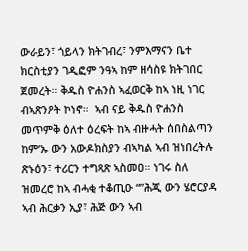ውራይን፣ ጎይላን ክትገብረ፣ ንምእማናን ቤተ ክርስቲያን ገዲፎም ንዓኣ ከም ዘሳስዩ ክትገበር ጀመረት። ቅዱስ ዮሐንስ ኣፈወርቅ ከኣ ነዚ ነገር ብኣጽንዖት ኮነኖ።  ኣብ ናይ ቅዱስ ዮሐንስ መጥምቅ ዕለተ ዕረፍት ከኣ ብዙሓት ሰበስልጣን ከም’ኡ ውን አውዶክስያን ብኣካል ኣብ ዝነበረትሉ ጽኑዕን፣ ተሪርን ተግጻጽ ኣስመዐ። ነገሩ ስለ ዝመረሮ ከኣ ብሓቂ ተቆጢዑ “”ሕጂ ውን ሄሮርያዳ ኣብ ሕርቃን ኢያ፣ ሕጅ ውን ኣብ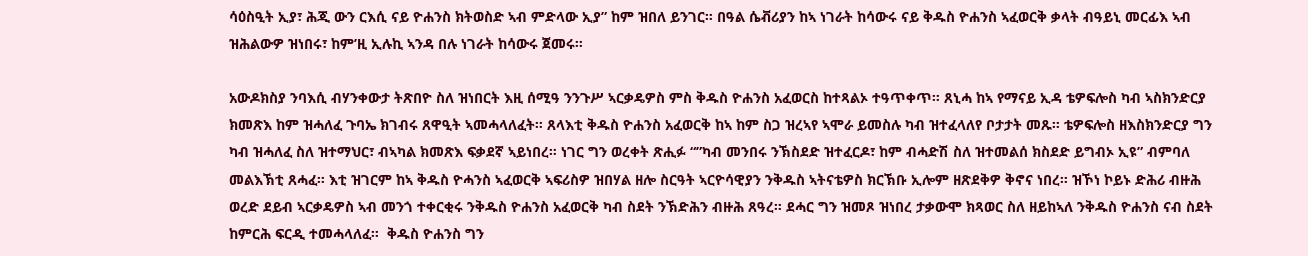ሳዕስዒት ኢያ፣ ሕጂ ውን ርእሲ ናይ ዮሐንስ ክትወስድ ኣብ ምድላው ኢያ” ከም ዝበለ ይንገር። በዓል ሴቭሪያን ከኣ ነገራት ከሳውሩ ናይ ቅዱስ ዮሐንስ ኣፈወርቅ ቃላት ብዓይኒ መርፊእ ኣብ ዝሕልውዎ ዝነበሩ፣ ከም’ዚ ኢሉኪ ኣንዳ በሉ ነገራት ከሳውሩ ጀመሩ።

አውዶክስያ ንባእሲ ብሃንቀውታ ትጽበዮ ስለ ዝነበርት እዚ ሰሚዓ ንንጉሥ ኣርቃዴዎስ ምስ ቅዱስ ዮሐንስ አፈወርስ ከተጻልኦ ተዓጥቀጥ። ጸኒሓ ከኣ የማናይ ኢዳ ቴዎፍሎስ ካብ ኣስክንድርያ ክመጽእ ከም ዝሓለፈ ጉባኤ ክገብሩ ጸዋዒት ኣመሓላለፈት። ጸላእቲ ቅዱስ ዮሐንስ አፈወርቅ ከኣ ከም ስጋ ዝረኣየ ኣሞራ ይመስሉ ካብ ዝተፈላለየ ቦታታት መጹ። ቴዎፍሎስ ዘእስክንድርያ ግን ካብ ዝሓለፈ ስለ ዝተማህር፣ ብኣካል ክመጽእ ፍቃደኛ ኣይነበረ። ነገር ግን ወረቀት ጽሒፉ “”ካብ መንበሩ ንኽስደድ ዝተፈርዶ፣ ከም ብሓድሽ ስለ ዝተመልሰ ክስደድ ይግብኦ ኢዩ” ብምባለ መልእኽቲ ጸሓፈ። እቲ ዝገርም ከኣ ቅዱስ ዮሓንስ ኣፈወርቅ ኣፍሪስዎ ዝበሃል ዘሎ ስርዓት ኣርዮሳዊያን ንቅዱስ ኣትናቴዎስ ክርኽቡ ኢሎም ዘጽደቅዎ ቅኖና ነበረ። ዝኾነ ኮይኑ ድሕሪ ብዙሕ ወረድ ደይብ ኣርቃዴዎስ ኣብ መንጎ ተቀርቂሩ ንቅዱስ ዮሐንስ አፈወርቅ ካብ ስደት ንኽድሕን ብዙሕ ጸዓረ። ደሓር ግን ዝመጾ ዝነበረ ታቃውሞ ክጻወር ስለ ዘይከኣለ ንቅዱስ ዮሐንስ ናብ ስደት ከምርሕ ፍርዲ ተመሓላለፈ።  ቅዱስ ዮሐንስ ግን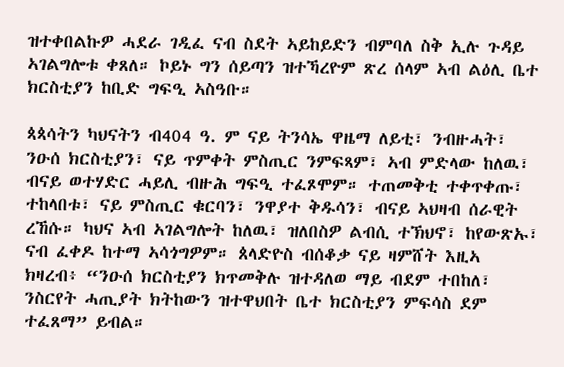ዝተቀበልኩዎ ሓደራ ገዲፈ ናብ ስደት ኣይከይድን ብምባለ ስቅ ኢሉ ጉዳይ ኣገልግሎቱ ቀጸለ። ኮይኑ ግን ሰይጣን ዝተኻረዮም ጽረ ሰላም ኣብ ልዕሊ ቤተ ክርስቲያን ከቢድ ግፍዒ ኣስዓቡ።

ጳጳሳትን ካህናትን ብ404 ዓ. ም ናይ ትንሳኤ ዋዜማ ለይቲ፣ ንብዙሓት፣ ንዑሰ ክርስቲያን፣ ናይ ጥምቀት ምስጢር ንምፍጻም፣ ኣብ ምድላው ከለዉ፣ ብናይ ወተሃድር ሓይሊ ብዙሕ ግፍዒ ተፈጾሞም። ተጠመቅቲ ተቀጥቀጡ፣ ተከላበቱ፣ ናይ ምስጢር ቁርባን፣ ንዋያተ ቅዱሳን፣ ብናይ ኣህዛብ ሰራዊት ረኸሱ። ካህና ኣብ ኣገልግሎት ከለዉ፣ ዝለበስዎ ልብሲ ተኽህኖ፣ ከየውጽኡ፣ ናብ ፈቀዶ ከተማ ኣሳጎግዎም። ጰላድዮስ ብሰቆቃ ናይ ዛምሸት እዚኣ ክዛረብ፥ “ንዑሰ ክርስቲያን ክጥመቅሉ ዝተዳለወ ማይ ብደም ተበከለ፣ ንስርየት ሓጢያት ክትከውን ዝተዋህበት ቤተ ክርስቲያን ምፍሳስ ደም ተፈጸማ” ይብል።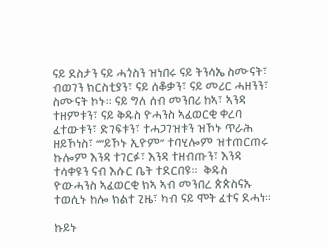ናይ ደስታን ናይ ሓጎስን ዝነበሩ ናይ ትንሳኤ ስሙናት፣ ብወገን ክርስቲያን፣ ናይ ሰቆቃን፣ ናይ መሪር ሓዘንን፣ ስሙናት ኮኑ። ናይ ግለ ሰብ መንበሪ ከኣ፣ ኣንዳ ተዘምቱን፣ ናይ ቅዱስ ዮሓንስ ኣፈወርቂ ቀረባ ፈተውቱን፣ ድገፍቱን፣ ተሓጋገዝቱን ዝኾኑ ጥራሕ ዘይኾነስ፣ “”ይኾኑ ኢዮም” ተባሂሎም ዝተጠርጠሩ ኩሎም እንዳ ተገርፉ፣ እንዳ ተዘብጡን፣ እንዳ ተሳቀዩን ናብ እሱር ቤት ተደርበዩ።  ቅዱስ ዮውሓንስ ኣፈወርቂ ክኣ ኣብ መንበረ ጵጵስናኡ ተወሲኑ ከሎ ክልተ ጊዜ፣ ካብ ናይ ሞት ፈተና ደሓነ።

ኩይኑ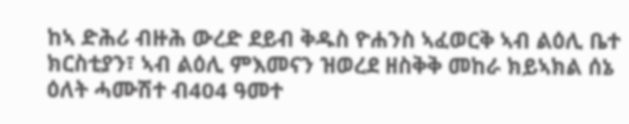ከኣ ድሕሪ ብዙሕ ውረድ ደይብ ቅዱስ ዮሐንስ ኣፈወርቅ ኣብ ልዕሊ ቤተ ክርስቲያን፣ ኣብ ልዕሊ ምእመናን ዝወረደ ዘስቅቅ መከራ ክይኣክል ሰኔ ዕለት ሓሙሽተ ብ404 ዓመተ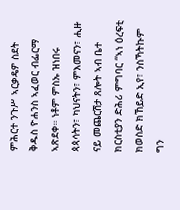ምሕርተ ንጉሥ ኣርቃዴዎ ስደት ቅዱስ ዮሐንስ ኣፈወር ብፌርማ ኣጽደቀ። ነቶም ምስኡ ዝነበሩ ጳጳሳትን፣ ካህናትን፣ ምእመናን፣ ሒዙ ናይ መጨርሽታ ጸሎት ኣብ ቤተ ክርስቲያን ድሕሪ ምግባር “ኣነ ዕረፍቲ ክወስድ ክኸይድ ኢየ፣ ንስኻትኩም ግን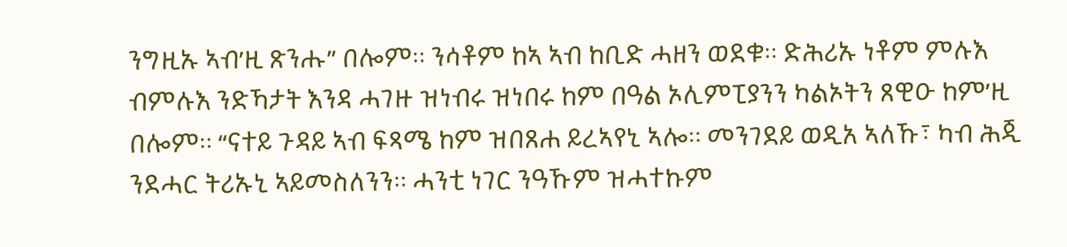ንግዚኡ ኣብ’ዚ ጽንሑ” በሎም። ንሳቶም ከኣ ኣብ ከቢድ ሓዘን ወደቁ። ድሕሪኡ ነቶም ምሉእ ብምሉእ ንድኻታት እንዳ ሓገዙ ዝነብሩ ዝነበሩ ከም በዓል ኦሊምፒያንን ካልኦትን ጸዊዑ ከም’ዚ በሎም። “ናተይ ጉዳይ ኣብ ፍጻሜ ከም ዝበጸሐ ይረኣየኒ ኣሎ። መንገደይ ወዲአ ኣለኹ፣ ካብ ሕጂ ንደሓር ትሪኡኒ ኣይመስለንን። ሓንቲ ነገር ንዓኹም ዝሓተኩም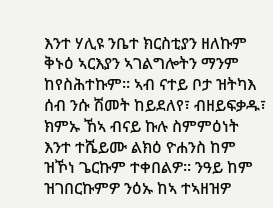እንተ ሃሊዩ ንቤተ ክርስቲያን ዘለኩም ቅኑዕ ኣርእያን ኣገልግሎትን ማንም ከየስሕተኩም። ኣብ ናተይ ቦታ ዝትካእ ሰብ ንሱ ሽመት ከይደለየ፣ ብዘይፍቃዱ፣ ክምኡ ኸኣ ብናይ ኩሉ ስምምዕነት እንተ ተሼይሙ ልክዕ ዮሐንስ ከም ዝኾነ ጌርኩም ተቀበልዎ። ንዓይ ከም ዝገበርኩምዎ ንዕኡ ከኣ ተኣዘዝዎ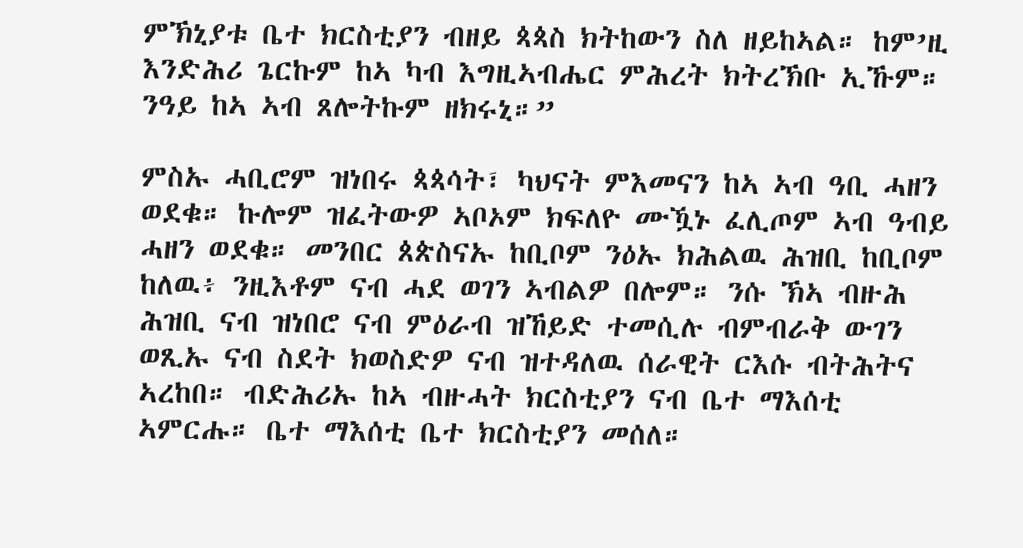ምኽኒያቱ ቤተ ክርስቲያን ብዘይ ጳጳስ ክትከውን ስለ ዘይከኣል። ከም’ዚ እንድሕሪ ጌርኩም ከኣ ካብ እግዚኣብሔር ምሕረት ክትረኽቡ ኢኹም። ንዓይ ከኣ ኣብ ጸሎትኩም ዘክሩኒ።”

ምስኡ ሓቢሮም ዝነበሩ ጳጳሳት፣ ካህናት ምእመናን ከኣ ኣብ ዓቢ ሓዘን ወደቁ። ኩሎም ዝፈትውዎ ኣቦኦም ክፍለዮ ሙዃኑ ፈሊጦም ኣብ ዓብይ ሓዘን ወደቁ። መንበር ጰጵስናኡ ከቢቦም ንዕኡ ክሕልዉ ሕዝቢ ከቢቦም ከለዉ፥ ንዚእቶም ናብ ሓደ ወገን ኣብልዎ በሎም። ንሱ ኽኣ ብዙሕ ሕዝቢ ናብ ዝነበሮ ናብ ምዕራብ ዝኸይድ ተመሲሉ ብምብራቅ ውገን ወጺኡ ናብ ስደት ክወስድዎ ናብ ዝተዳለዉ ሰራዊት ርእሱ ብትሕትና ኣረከበ። ብድሕሪኡ ከኣ ብዙሓት ክርስቲያን ናብ ቤተ ማእሰቲ ኣምርሑ። ቤተ ማእሰቲ ቤተ ክርስቲያን መሰለ።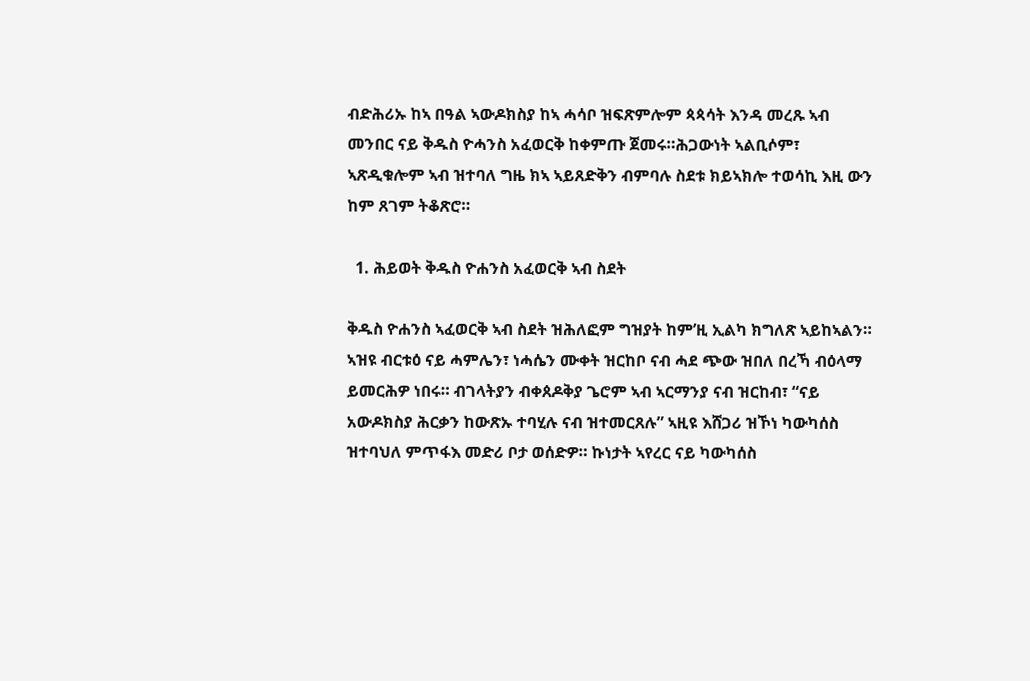ብድሕሪኡ ከኣ በዓል ኣውዶክስያ ከኣ ሓሳቦ ዝፍጽምሎም ጳጳሳት እንዳ መረጹ ኣብ መንበር ናይ ቅዱስ ዮሓንስ አፈወርቅ ከቀምጡ ጀመሩ።ሕጋውነት ኣልቢሶም፣ ኣጽዲቁሎም ኣብ ዝተባለ ግዜ ክኣ ኣይጸድቅን ብምባሉ ስደቱ ክይኣክሎ ተወሳኪ እዚ ውን ከም ጸገም ትቆጽሮ።

  1. ሕይወት ቅዱስ ዮሐንስ አፈወርቅ ኣብ ስደት

ቅዱስ ዮሐንስ ኣፈወርቅ ኣብ ስደት ዝሕለፎም ግዝያት ከም’ዚ ኢልካ ክግለጽ ኣይከኣልን። ኣዝዩ ብርቱዕ ናይ ሓምሌን፣ ነሓሴን ሙቀት ዝርከቦ ናብ ሓደ ጭው ዝበለ በረኻ ብዕላማ ይመርሕዎ ነበሩ። ብገላትያን ብቀጰዶቅያ ጌሮም ኣብ ኣርማንያ ናብ ዝርከብ፣ “ናይ አውዶክስያ ሕርቃን ከውጽኡ ተባሂሉ ናብ ዝተመርጸሉ” ኣዚዩ እሸጋሪ ዝኾነ ካውካሰስ ዝተባህለ ምጥፋእ መድሪ ቦታ ወሰድዎ። ኩነታት ኣየረር ናይ ካውካሰስ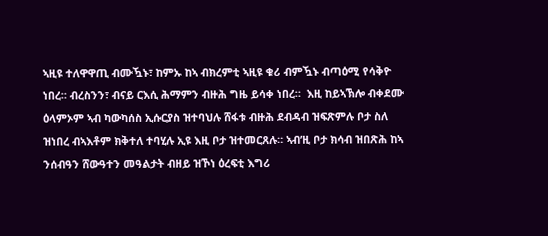ኣዚዩ ተለዋዋጢ ብሙዃኑ፣ ከምኡ ከኣ ብክረምቲ ኣዚዩ ቁሪ ብምዃኑ ብጣዕሚ የሳቅዮ ነበረ። ብረስንን፣ ብናይ ርእሲ ሕማምን ብዙሕ ግዜ ይሳቀ ነበረ።  እዚ ከይኣኽሎ ብቀደሙ ዕላምኦም ኣብ ካውካሰስ ኢሱርያስ ዝተባህሉ ሸፋቱ ብዙሕ ደብዳብ ዝፍጽምሉ ቦታ ስለ ዝነበረ ብኣእቶም ክቅተለ ተባሂሉ ኢዩ እዚ ቦታ ዝተመርጸሉ። ኣብ’ዚ ቦታ ክሳብ ዝበጽሕ ከኣ ንሰብዓን ሸውዓተን መዓልታት ብዘይ ዝኾነ ዕረፍቲ እግሪ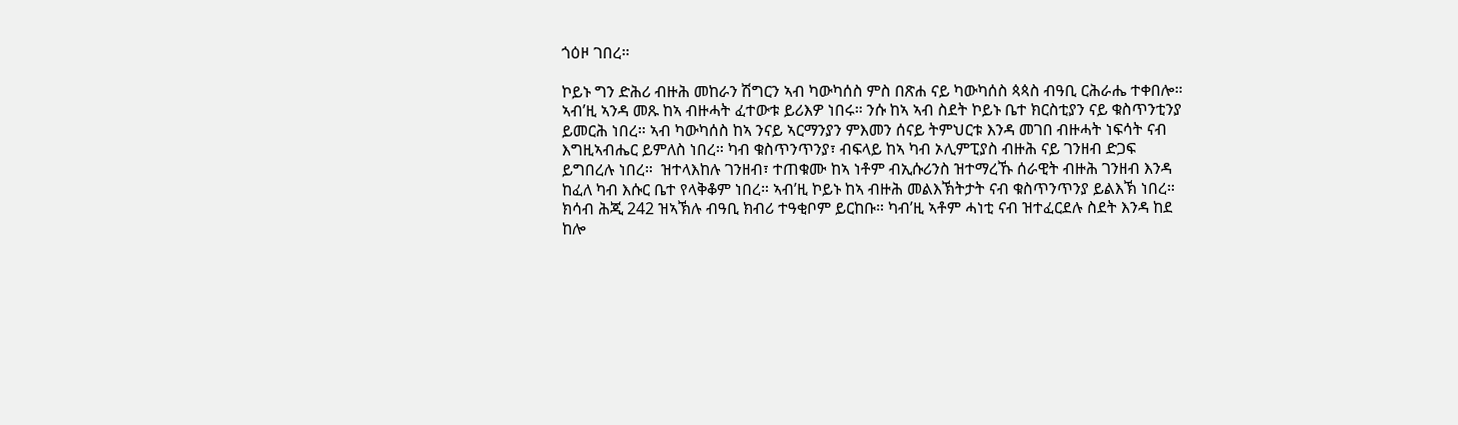ጎዕዞ ገበረ።

ኮይኑ ግን ድሕሪ ብዙሕ መከራን ሽግርን ኣብ ካውካሰስ ምስ በጽሐ ናይ ካውካሰስ ጳጳስ ብዓቢ ርሕራሔ ተቀበሎ። ኣብ’ዚ ኣንዳ መጹ ከኣ ብዙሓት ፈተውቱ ይሪእዎ ነበሩ። ንሱ ከኣ ኣብ ስደት ኮይኑ ቤተ ክርስቲያን ናይ ቁስጥንቲንያ ይመርሕ ነበረ። ኣብ ካውካሰስ ከኣ ንናይ ኣርማንያን ምእመን ሰናይ ትምህርቱ እንዳ መገበ ብዙሓት ነፍሳት ናብ እግዚኣብሔር ይምለስ ነበረ። ካብ ቁስጥንጥንያ፣ ብፍላይ ከኣ ካብ ኦሊምፒያስ ብዙሕ ናይ ገንዘብ ድጋፍ ይግበረሉ ነበረ።  ዝተላእከሉ ገንዘብ፣ ተጠቁሙ ከኣ ነቶም ብኢሱሪንስ ዝተማረኹ ሰራዊት ብዙሕ ገንዘብ እንዳ ከፈለ ካብ እሱር ቤተ የላቅቆም ነበረ። ኣብ’ዚ ኮይኑ ከኣ ብዙሕ መልእኽትታት ናብ ቁስጥንጥንያ ይልእኽ ነበረ። ክሳብ ሕጂ 242 ዝኣኽሉ ብዓቢ ክብሪ ተዓቂቦም ይርከቡ። ካብ’ዚ ኣቶም ሓነቲ ናብ ዝተፈርደሉ ስደት እንዳ ከደ ከሎ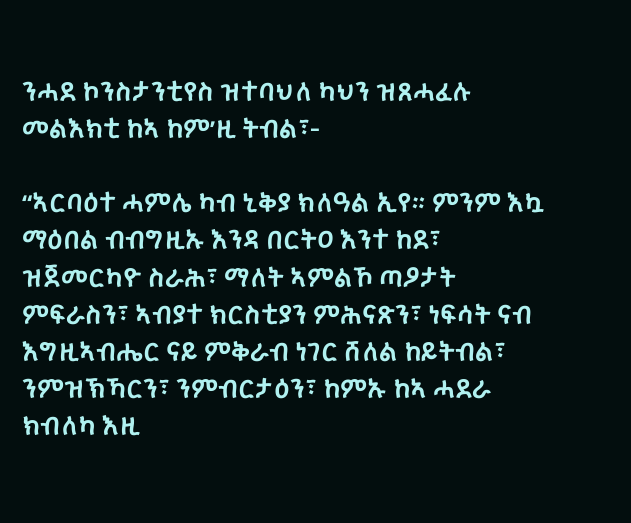ንሓደ ኮንስታንቲየስ ዝተባህለ ካህን ዝጸሓፈሉ መልእክቲ ከኣ ከም’ዚ ትብል፣-

“ኣርባዕተ ሓምሌ ካብ ኒቅያ ክለዓል ኢየ። ምንም እኳ ማዕበል ብብግዚኡ እንዳ በርትዐ እንተ ከደ፣ ዝጀመርካዮ ስራሕ፣ ማለት ኣምልኾ ጣዖታት ምፍራስን፣ ኣብያተ ክርስቲያን ምሕናጽን፣ ነፍሳት ናብ እግዚኣብሔር ናይ ምቅራብ ነገር ሸለል ከይትብል፣ ንምዝኽኻርን፣ ንምብርታዕን፣ ከምኡ ከኣ ሓደራ ክብለካ እዚ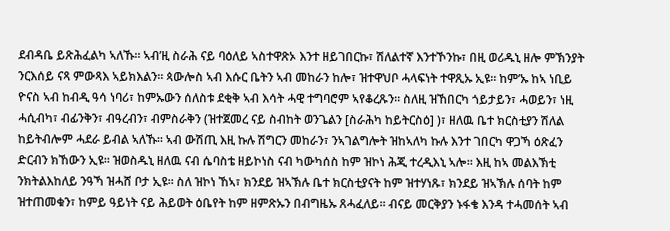ደብዳቤ ይጽሕፈልካ ኣለኹ። ኣብ’ዚ ስራሕ ናይ ባዕለይ ኣስተዋጽኦ እንተ ዘይገበርኩ፣ ሽለልተኛ እንተኾንኩ፣ በዚ ወሪዱኒ ዘሎ ምኽንያት ንርእሰይ ናጻ ምውጻእ ኣይክእልን። ጳውሎስ ኣብ እሱር ቤትን ኣብ መከራን ከሎ፣ ዝተዋህቦ ሓላፍነት ተዋጺኡ ኢዩ። ከም’ኡ ከኣ ነቢይ ዮናስ ኣብ ከብዲ ዓሳ ነባሪ፣ ከምኡውን ሰለስቱ ደቂቅ ኣብ እሳት ሓዊ ተግባሮም ኣየቆረጹን። ስለዚ ዝኸበርካ ጎይታይን፣ ሓወይን፣ ነዚ ሓሲብካ፣ ብፊንቅን፣ ብዓረብን፣ ብምስራቅን (ዝተጀመረ ናይ ስብከት ወንጌልን [ስራሕካ ከይትርስዕ] )፣ ዘለዉ ቤተ ክርስቲያን ሽለል ከይትብሎም ሓደራ ይብል ኣለኹ። ኣብ ውሽጢ እዚ ኩሉ ሽግርን መከራን፣ ንኣገልግሎት ዝከኣለካ ኩሉ እንተ ገበርካ ዋጋኻ ዕጽፈን ድርብን ክኸውን ኢዩ። ዝወስዱኒ ዘለዉ ናብ ሴባስቴ ዘይኮነስ ናብ ካውካሰስ ከም ዝኮነ ሕጂ ተረዲእኒ ኣሎ። እዚ ከኣ መልእኽቲ ንክትልእከለይ ንዓኻ ዝሓሸ ቦታ ኢዩ። ስለ ዝኮነ ኸኣ፣ ክንደይ ዝኣኽሉ ቤተ ክርስቲያናት ከም ዝተሃነጹ፣ ክንደይ ዝኣኽሉ ሰባት ከም ዝተጠመቁን፣ ከምይ ዓይነት ናይ ሕይወት ዕቤየት ከም ዘምጽኡን በብግዜኡ ጸሓፈለይ። ብናይ መርቅያን ኑፋቄ እንዳ ተሓመሰት ኣብ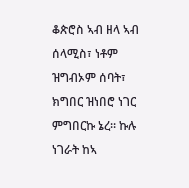ቆጵሮስ ኣብ ዘላ ኣብ ሰላሚስ፣ ነቶም ዝግብኦም ሰባት፣ ክግበር ዝነበሮ ነገር ምግበርኩ ኔረ። ኩሉ ነገራት ከኣ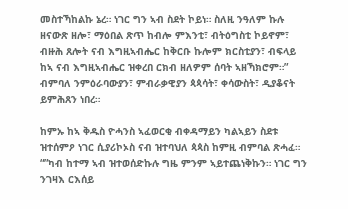መስተኻከልኩ ኔረ። ነገር ግን ኣብ ስደት ኮይነ። ስለዚ ንዓለም ኩሉ ዘናውጽ ዘሎ፣ ማዕበል ጽጥ ከብሎ ምእንቲ፣ ብትዕግስቲ ኮይኖም፣ ብዙሕ ጸሎት ናብ እግዚኣብሔር ከቅርቡ ኩሎም ክርስቲያን፣ ብፍላይ ከኣ ናብ እግዚኣብሔር ዝቀረበ ርክብ ዘለዎም ሰባት ኣዘኻክሮም።” ብምባለ ንምዕራባውያን፣ ምብራቃዊያን ጳጳሳት፣ ቀሳውስት፣ ዲያቆናት ይምሕጸን ነበረ።

ከምኡ ከኣ ቅዱስ ዮሓንስ ኣፈወርቂ ብቀዳማይን ካልኣይን ስደቱ ዝተሰምዖ ነገር ሲያሪኮኦስ ናብ ዝተባህለ ጳጳስ ከምዚ ብምባል ጽሓፈ። “”ካብ ከተማ ኣብ ዝተወሰድኩሉ ግዜ ምንም ኣይተጨነቅኩን። ነገር ግን ንገዛእ ርእሰይ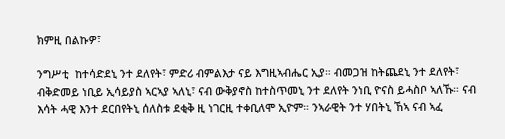ክምዚ በልኩዎ፣

ንግሥቲ  ከተሳድደኒ ንተ ደለየት፣ ምድሪ ብምልእታ ናይ እግዚኣብሔር ኢያ። ብመጋዝ ከትጨደኒ ንተ ደለየት፣ ብቅድመይ ነቢይ ኢሳይያስ ኣርኣያ ኣለኒ፣ ናብ ውቅያኖስ ከተስጥመኒ ንተ ደለየት ንነቢ ዮናስ ይሓስቦ ኣለኹ። ናብ እሳት ሓዊ እንተ ደርበየትኒ ሰለስቱ ደቂቅ ዚ ነገርዚ ተቀቢለሞ ኢዮም። ንኣራዊት ንተ ሃበትኒ ኸኣ ናብ ኣፈ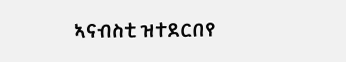ኣናብስቲ ዝተደርበየ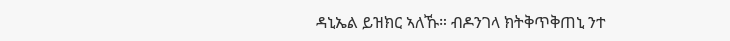ዳኒኤል ይዝክር ኣለኹ። ብዶንገላ ክትቅጥቅጠኒ ንተ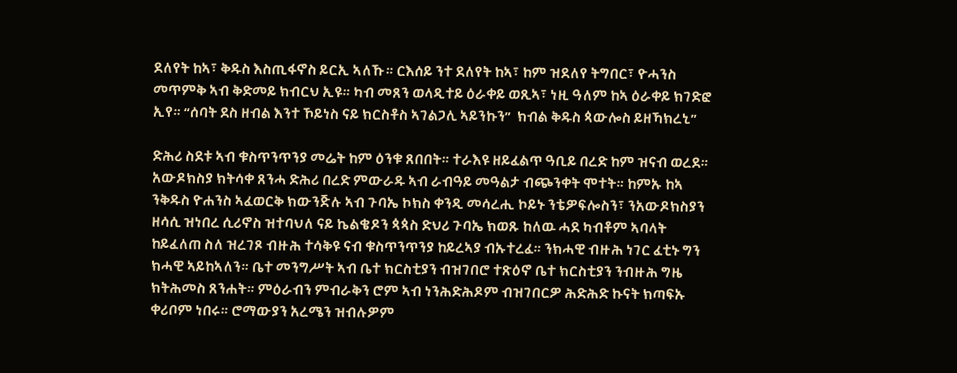ደለየት ከኣ፣ ቅዱስ እስጢፋኖስ ይርኢ ኣለኹ። ርእሰይ ንተ ደለየት ከኣ፣ ከም ዝደለየ ትግበር፣ ዮሓንስ መጥምቅ ኣብ ቅድመይ ክብርህ ኢዩ። ካብ መጸን ወላዲተይ ዕራቀይ ወጺኣ፣ ነዚ ዓለም ከኣ ዕራቀይ ክገድፎ ኢየ። “ሰባት ደስ ዘብል እንተ ኾይነስ ናይ ክርስቶስ ኣገልጋሊ ኣይንኩን”  ክብል ቅዱስ ጳውሎስ ይዘኻክረኒ”

ድሕሪ ስደቱ ኣብ ቁስጥንጥንያ መሬት ከም ዕንቁ ጸበበት። ተራእዩ ዘይፈልጥ ዓቢይ በረድ ከም ዝናብ ወረደ። አውዶክስያ ክትሳቀ ጸንሓ ድሕሪ በረድ ምውራዱ ኣብ ራብዓይ መዓልታ ብጭንቀት ሞተት። ከምኡ ከኣ ንቅዱስ ዮሐንስ ኣፈወርቅ ክውንጅሉ ኣብ ጉባኤ ኮክስ ቀንዲ መሳረሒ ኮይኑ ንቴዎፍሎስን፣ ንአውዶክስያን ዘሳሲ ዝነበረ ሲሪኖስ ዝተባህለ ናይ ኬልቄዶን ጳጳስ ድህሪ ጉባኤ ክወጹ ከለዉ ሓደ ካብቶም ኣባላት ከይፈለጠ ስለ ዝረገጾ ብዙሕ ተሳቅዩ ናብ ቁስጥንጥንያ ከይረኣያ ብኡተረፈ። ንክሓዊ ብዙሕ ነገር ፈቲኑ ግን ክሓዊ ኣይከኣለን። ቤተ መንግሥት ኣብ ቤተ ክርስቲያን ብዝገበሮ ተጽዕኖ ቤተ ክርስቲያን ንብዙሕ ግዜ ክትሕመስ ጸንሐት። ምዕራብን ምብራቅን ሮም ኣብ ነንሕድሕዶም ብዝገበርዎ ሕድሕድ ኩናት ክጣፍኡ ቀሪቦም ነበሩ። ሮማውያን አረሜን ዝብሉዎም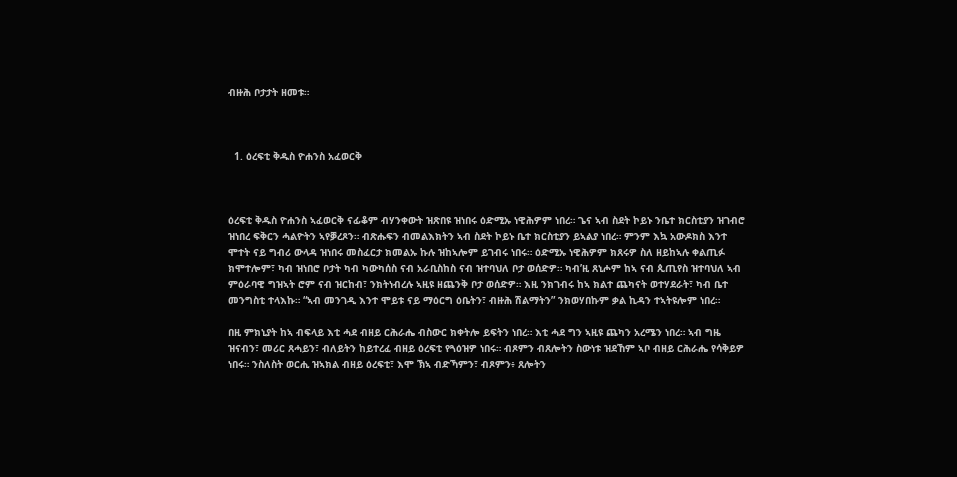ብዙሕ ቦታታት ዘመቱ።



  1. ዕረፍቲ ቅዱስ ዮሐንስ አፈወርቅ



ዕረፍቲ ቅዱስ ዮሐንስ ኣፈወርቅ ናፊቆም ብሃንቀውት ዝጽበዩ ዝነበሩ ዕድሚኡ ነዊሕዎም ነበረ። ጌና ኣብ ስደት ኮይኑ ንቤተ ክርስቲያን ዝገብሮ ዝነበረ ፍቅርን ሓልዮትን ኣየቓረጾን። ብጽሑፍን ብመልእክትን ኣብ ስደት ኮይኑ ቤተ ክርስቲያን ይኣልያ ነበረ። ምንም እኳ አውዶክስ እንተ ሞተት ናይ ግብሪ ውላዳ ዝነበሩ መስፈርታ ክመልኡ ኩሉ ዝከኣሎም ይገብሩ ነበሩ። ዕድሚኡ ነዊሕዎም ክጸሩዎ ስለ ዘይከኣሉ ቀልጢፉ ክሞተሎም፣ ካብ ዝነበሮ ቦታት ካብ ካውካሰስ ናብ አራቢስከስ ናብ ዝተባህለ ቦታ ወሰድዎ። ካብ’ዚ ጸኒሖም ከኣ ናብ ጲጢየስ ዝተባህለ ኣብ ምዕራባዊ ግዝኣት ሮም ናብ ዝርከብ፣ ንክትነብረሉ ኣዚዩ ዘጨንቅ ቦታ ወሰድዎ። እዚ ንክገብሩ ከኣ ክልተ ጨካናት ወተሃደራት፣ ካብ ቤተ መንግስቲ ተላእኩ። “ኣብ መንገዲ እንተ ሞይቱ ናይ ማዕርግ ዕቤትን፣ ብዙሕ ሽልማትን” ንክወሃበኩም ቃል ኪዳን ተኣትዩሎም ነበረ።

በዚ ምክኒያት ከኣ ብፍላይ እቲ ሓደ ብዘይ ርሕራሔ ብስውር ክቀትሎ ይፍትን ነበረ። እቲ ሓደ ግን ኣዚዩ ጨካን አረሜን ነበረ። ኣብ ግዜ ዝናብን፣ መሪር ጸሓይን፣ ብለይትን ከይተረፈ ብዘይ ዕረፍቲ የጓዕዝዎ ነበሩ። ብጾምን ብጸሎትን ስውነቱ ዝደኸም ኣቦ ብዘይ ርሕራሔ የሳቅይዎ ነበሩ። ንስለስት ወርሒ ዝኣክል ብዘይ ዕረፍቲ፣ እሞ ኽኣ ብድኻምን፣ ብጾምን፥ ጸሎትን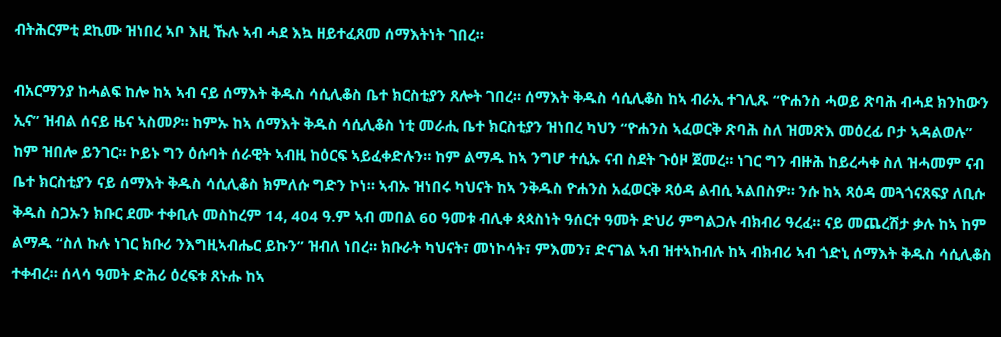ብትሕርምቲ ደኪሙ ዝነበረ ኣቦ እዚ ኹሉ ኣብ ሓደ እኳ ዘይተፈጸመ ሰማእትነት ገበረ።

ብአርማንያ ከሓልፍ ከሎ ከኣ ኣብ ናይ ሰማእት ቅዱስ ሳሲሊቆስ ቤተ ክርስቲያን ጸሎት ገበረ። ሰማእት ቅዱስ ሳሲሊቆስ ከኣ ብራኢ ተገሊጹ “ዮሐንስ ሓወይ ጽባሕ ብሓደ ክንከውን ኢና” ዝብል ሰናይ ዜና ኣስመዖ። ከምኡ ከኣ ሰማእት ቅዱስ ሳሲሊቆስ ነቲ መራሒ ቤተ ክርስቲያን ዝነበረ ካህን “ዮሐንስ ኣፈወርቅ ጽባሕ ስለ ዝመጽእ መዕረፊ ቦታ ኣዳልወሉ” ከም ዝበሎ ይንገር። ኮይኑ ግን ዕሱባት ሰራዊት ኣብዚ ከዕርፍ ኣይፈቀድሉን። ከም ልማዱ ከኣ ንግሆ ተሲኡ ናብ ስደት ጉዕዞ ጀመረ። ነገር ግን ብዙሕ ከይረሓቀ ስለ ዝሓመም ናብ ቤተ ክርስቲያን ናይ ሰማእት ቅዱስ ሳሲሊቆስ ክምለሱ ግድን ኮነ። ኣብኡ ዝነበሩ ካህናት ከኣ ንቅዱስ ዮሐንስ አፈወርቅ ጻዕዳ ልብሲ ኣልበስዎ። ንሱ ከኣ ጻዕዳ መጓጎናጸፍያ ለቢሱ ቅዱስ ስጋኡን ክቡር ደሙ ተቀቢሉ መስከረም 14, 404 ዓ.ም ኣብ መበል 60 ዓመቱ ብሊቀ ጳጳስነት ዓሰርተ ዓመት ድህሪ ምግልጋሉ ብክብሪ ዓረፈ። ናይ መጨረሽታ ቃሉ ከኣ ከም ልማዱ “ስለ ኩሉ ነገር ክቡሪ ንእግዚኣብሔር ይኩን” ዝብለ ነበረ። ክቡራት ካህናት፣ መነኮሳት፣ ምእመን፣ ድናገል ኣብ ዝተኣከብሉ ከኣ ብክብሪ ኣብ ጎድኒ ሰማእት ቅዱስ ሳሲሊቆስ ተቀብረ። ሰላሳ ዓመት ድሕሪ ዕረፍቱ ጸኑሑ ከኣ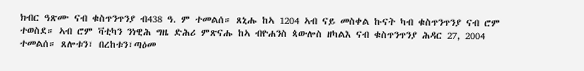ክብር ዓጽሙ ናብ ቁስጥንጥንያ ብ438 ዓ. ም ተመልሰ። ጸኒሑ ከኣ 1204 ኣብ ናይ መስቀል ኩናት ካብ ቁስጥንጥንያ ናብ ሮም ተወስደ። ኣብ ሮም ቫቲካን ንነዊሕ ግዜ ድሕሪ ምጽናሑ ከኣ ብዮሐንስ ጳውሎስ ዘካልእ ናብ ቁስጥንጥንያ ሕዳር 27, 2004 ተመልሰ። ጸሎቱን፣ በረከቱን፣ጣዕመ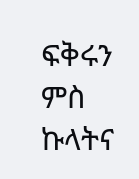ፍቅሩን ምስ ኩላትና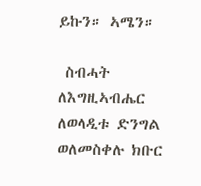ይኩን። ኣሜን።

 ስብሓት ለእግዚኣብሔር ለወላዲቱ ድንግል ወለመስቀሉ ክቡር